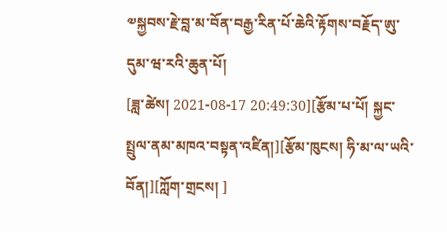༧སྐྱབས་རྗེ་བླ་མ་བོན་བརྒྱ་རིན་པོ་ཆེའི་རྟོགས་བརྗོད་ཨུ་དུམ་ཝ་རའི་ཆུན་པོ།
[ཟླ་ཚེས། 2021-08-17 20:49:30][རྩོམ་པ་པོ། སྐྱང་སྤྲུལ་ནམ་མཁའ་བསྟན་འཛིན།][རྩོམ་ཁུངས། ཧི་མ་ལ་ཡའི་བོན།][ཀློག་གྲངས། ]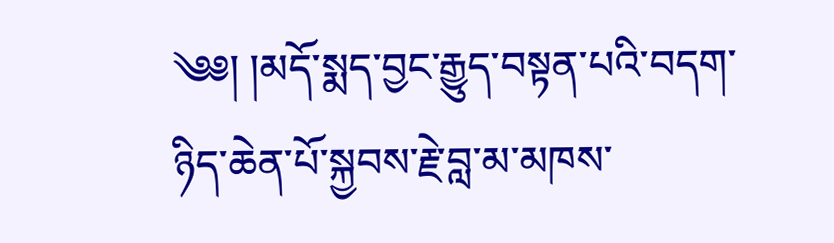༄༅། །མདོ་སྨད་བྱང་རྒྱུད་བསྟན་པའི་བདག་ཉིད་ཆེན་པོ་སྐྱབས་རྗེ་བླ་མ་མཁས་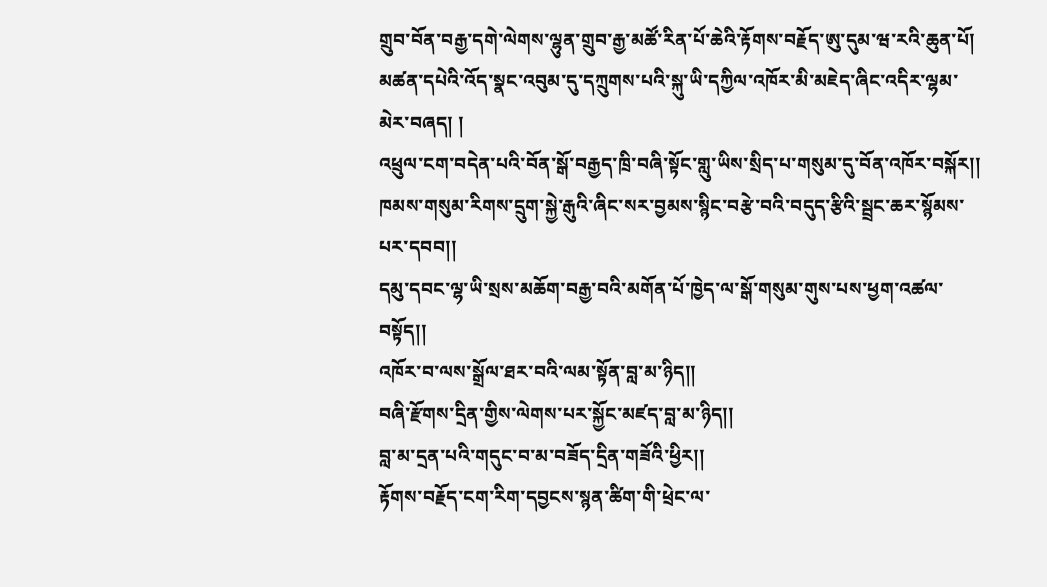གྲུབ་བོན་བརྒྱ་དགེ་ལེགས་ལྷུན་གྲུབ་རྒྱ་མཚོ་རིན་པོ་ཆེའི་རྟོགས་བརྗོད་ཨུ་དུམ་ཝ་རའི་ཆུན་པོ།
མཚན་དཔེའི་འོད་སྣང་འབུམ་དུ་དཀྲུགས་པའི་སྐུ་ཡི་དཀྱིལ་འཁོར་མི་མཇེད་ཞིང་འདིར་ལྷམ་མེར་བཞད། །
འཕྲུལ་ངག་བདེན་པའི་བོན་སྒོ་བརྒྱད་ཁྲི་བཞི་སྟོང་གླུ་ཡིས་སྲིད་པ་གསུམ་དུ་བོན་འཁོར་བསྐོར།།
ཁམས་གསུམ་རིགས་དྲུག་སྐྱེ་རྒུའི་ཞིང་སར་བྱམས་སྙིང་བརྩེ་བའི་བདུད་རྩིའི་སྦྲང་ཆར་སྙོམས་པར་དབབ།།
དམུ་དབང་ལྷ་ཡི་སྲས་མཆོག་བརྒྱ་བའི་མགོན་པོ་ཁྱེད་ལ་སྒོ་གསུམ་གུས་པས་ཕྱག་འཚལ་བསྟོད།།
འཁོར་བ་ལས་སྒྲོལ་ཐར་བའི་ལམ་སྟོན་བླ་མ་ཉིད།།
བཞི་རྫོགས་དྲིན་གྱིས་ལེགས་པར་སྐྱོང་མཛད་བླ་མ་ཉིད།།
བླ་མ་དྲན་པའི་གདུང་བ་མ་བཟོད་དྲིན་གཟོའི་ཕྱིར།།
རྟོགས་བརྗོད་ངག་རིག་དབྱངས་སྙན་ཚིག་གི་ཕྲེང་ལ་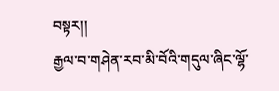བསྟར།།
རྒྱལ་བ་གཤེན་རབ་མི་བོའི་གདུལ་ཞིང་ལྷོ་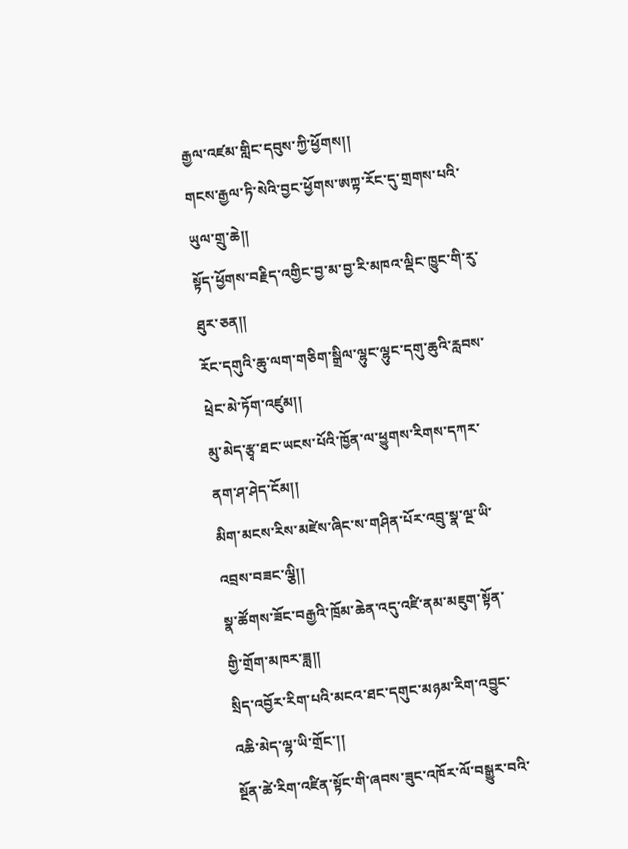རྒྱལ་འཛམ་གླིང་དབུས་ཀྱི་ཕྱོགས།།
གངས་རྒྱལ་ཏི་སེའི་བྱང་ཕྱོགས་ཨཀྟ་རོང་དུ་གྲགས་པའི་ཡུལ་གྲུ་ཆེ།།
སྟོད་ཕྱོགས་བརྗིད་འགྱིང་བྱ་མ་བྱ་རི་མཁའ་ལྡིང་ཁྱུང་གི་རུ་ཐུར་ཅན།།
རོང་དགུའི་ཆུ་ལག་གཅིག་སྒྲིལ་ལྷུང་ལྷུང་དགུ་ཆུའི་རླབས་ཕྲེང་མེ་ཏོག་འཛུམ།།
མུ་མེད་རྩྭ་ཐང་ཡངས་པོའི་ཁྱོན་ལ་ཕྱུགས་རིགས་དཀར་ནག་ཤ་ཤེད་ངོམ།།
མིག་མངས་རིས་མཛེས་ཞིང་ས་གཤིན་པོར་འབྲུ་སྣ་ལྔ་ཡི་འབྲས་བཟང་ལྕི།།
སྣ་ཚོགས་ཟོང་བརྒྱའི་ཁྲོམ་ཆེན་འདུ་འཛི་ནམ་མཇུག་སྟོན་གྱི་གྲོག་མཁར་ཟླ།།
སྲིད་འབྱོར་རིག་པའི་མངའ་ཐང་དགུང་མཉམ་རིག་འབྱུང་འཆི་མེད་ལྷ་ཡི་གྲོང་།།
སྔོན་ཚེ་རིག་འཛིན་སྟོང་གི་ཞབས་ཟུང་འཁོར་ལོ་བསྒྱུར་བའི་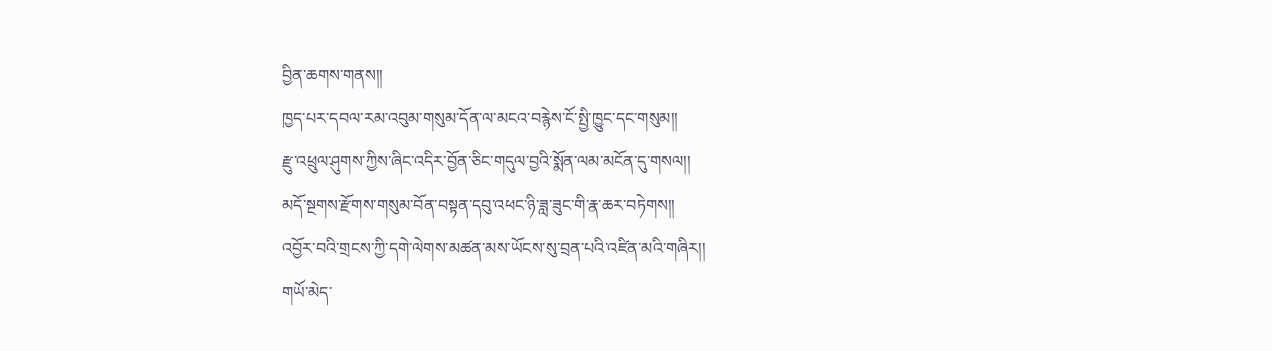བྱིན་ཆགས་གནས།།
ཁྱད་པར་དབལ་རམ་འབུམ་གསུམ་དོན་ལ་མངའ་བརྙེས་ངོ་སྤྱི་ཁྱུང་དང་གསུམ།།
རྫུ་འཕྲུལ་ཤུགས་ཀྱིས་ཞིང་འདིར་བྱོན་ཅིང་གདུལ་བྱའི་སྨོན་ལམ་མངོན་དུ་གསལ།།
མདོ་སྔགས་རྫོགས་གསུམ་བོན་བསྟན་དབུ་འཕང་ཉི་ཟླ་ཟུང་གི་རྣ་ཆར་བཏེགས།།
འབྱོར་བའི་གྲངས་ཀྱི་དགེ་ལེགས་མཚན་མས་ཡོངས་སུ་བྲན་པའི་འཛིན་མའི་གཞིར།།
གཡོ་མེད་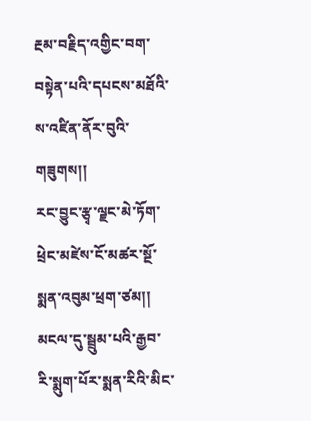རྔམ་བརྗིད་འགྱིང་བག་བསྟེན་པའི་དཔངས་མཐོའི་ས་འཛིན་ནོར་བུའི་གཟུགས།།
རང་བྱུང་རྩྭ་ལྗང་མེ་ཏོག་ཕྲེང་མཛེས་ངོ་མཚར་སྔོ་སྨན་འབུམ་ཕྲག་ཙམ།།
མངལ་དུ་སྦྲུམ་པའི་རྒྱབ་རི་སྨུག་པོར་སྨན་རིའི་མིང་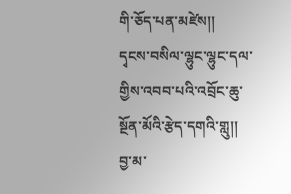གི་ཅོད་པན་མཛེས།།
དྭངས་བསིལ་ལྷུང་ལྷུང་དལ་གྱིས་འབབ་པའི་འབྲོང་ཆུ་སྔོན་མོའི་རྩེད་དགའི་གླུ།།
བྱ་མ་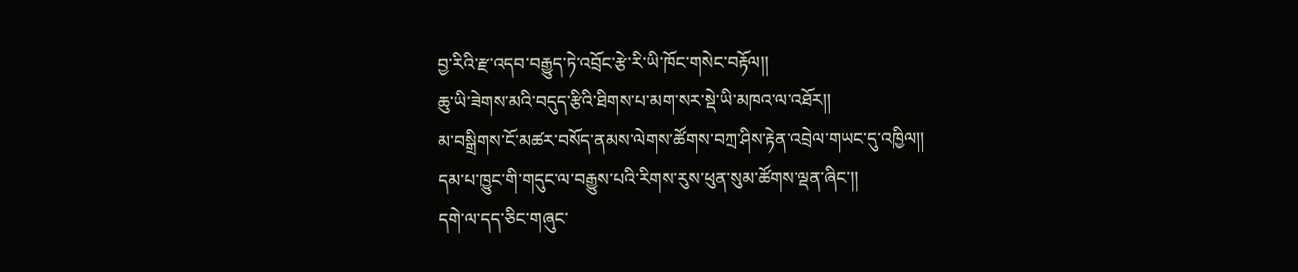བྱ་རིའི་རྫ་འདབ་བརྒྱུད་ཏེ་འབྲོང་རྩེ་རི་ཡི་ཁོང་གསེང་བརྟོལ།།
ཆུ་ཡི་ཟེགས་མའི་བདུད་རྩིའི་ཐིགས་པ་མག་སར་སྡེ་ཡི་མཁའ་ལ་འཐོར།།
མ་བསྒྲིགས་ངོ་མཚར་བསོད་ནམས་ལེགས་ཚོགས་བཀྲ་ཤིས་རྟེན་འབྲེལ་གཡང་དུ་འཁྱིལ།།
དམ་པ་ཁྱུང་གི་གདུང་ལ་བརྒྱུས་པའི་རིགས་རུས་ཕུན་སུམ་ཚོགས་ལྡན་ཞིང་།།
དགེ་ལ་དད་ཅིང་གཞུང་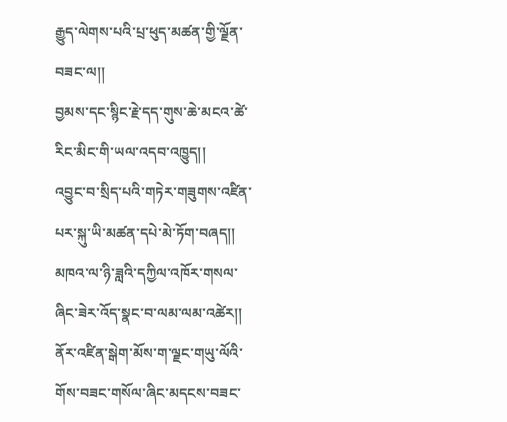རྒྱུད་ལེགས་པའི་པྲ་ཕུད་མཚན་གྱི་ལྗོན་བཟང་ལ།།
བྱམས་དང་སྙིང་རྗེ་དད་གུས་ཆེ་མངའ་ཚེ་རིང་མིང་གི་ཡལ་འདབ་འཁྱུད།།
འབྱུང་བ་སྲིད་པའི་གཏེར་གཟུགས་འཛིན་པར་སྐུ་ཡི་མཚན་དཔེ་མེ་ཏོག་བཞད།།
མཁའ་ལ་ཉི་ཟླའི་དཀྱིལ་འཁོར་གསལ་ཞིང་ཟེར་འོད་སྣང་བ་ལམ་ལམ་འཚེར།།
ནོར་འཛིན་སྒེག་མོས་ག་ལྗང་གཡུ་ལོའི་གོས་བཟང་གསོལ་ཞིང་མདངས་བཟང་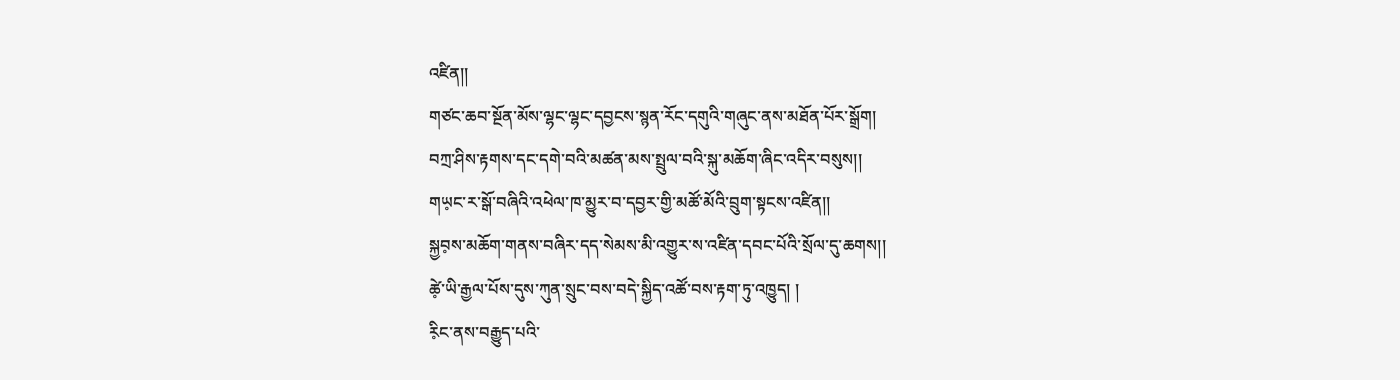འཛིན།།
གཙང་ཆབ་སྔོན་མོས་ལྷང་ལྷང་དབྱངས་སྙན་རོང་དགུའི་གཞུང་ནས་མཐོན་པོར་སྒྲོག།
བཀྲ་ཤིས་རྟགས་དང་དགེ་བའི་མཚན་མས་སྤྲུལ་བའི་སྐུ་མཆོག་ཞིང་འདིར་བསུས།།
གཡ༷ང་ར་སྒོ་བཞིའི་འཕེལ་ཁ་མྱུར་བ་དབྱར་གྱི་མཚོ་མོའི་བྲུག་སྟངས་འཛིན།།
སྐྱབ༷ས་མཆོག་གནས་བཞིར་དད་སེམས་མི་འགྱུར་ས་འཛིན་དབང་པོའི་སྲོལ་དུ་ཆགས།།
ཚེ༷་ཡི་རྒྱལ་པོས་དུས་ཀུན་སྲུང་བས་བདེ་སྐྱིད་འཚོ་བས་རྟག་ཏུ་འཁྱུད། །
རི༷ང་ནས་བརྒྱུད་པའི་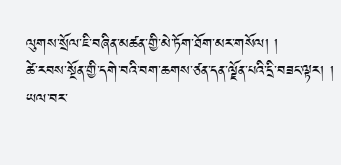ལུགས་སྲོལ་ཇི་བཞིན་མཚན་གྱི་མེ་ཏོག་ཐོག་མར་གསོལ། །
ཚེ་རབས་སྔོན་གྱི་དགེ་བའི་བག་ཆགས་ཙན་དན་ལྗོན་པའི་དྲི་བཟང་ལྟར། །
ཡལ་བར་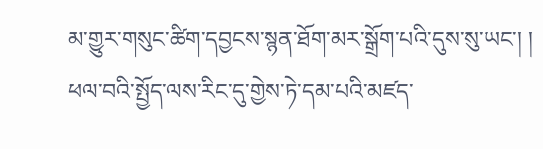མ་གྱུར་གསུང་ཚིག་དབྱངས་སྙན་ཐོག་མར་སྒྲོག་པའི་དུས་སུ་ཡང་། །
ཕལ་བའི་སྤྱོད་ལས་རིང་དུ་གྱེས་ཏེ་དམ་པའི་མཛད་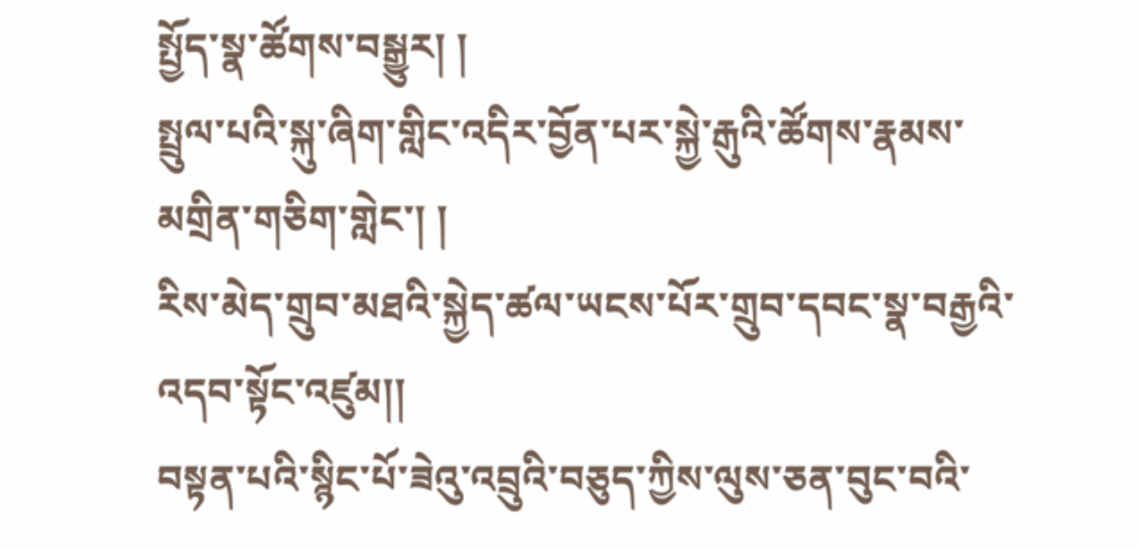སྤྱོད་སྣ་ཚོགས་བསྒྱུར། །
སྤྲུལ་པའི་སྐུ་ཞིག་གླིང་འདིར་བྱོན་པར་སྐྱེ་རྒུའི་ཚོགས་རྣམས་མགྲིན་གཅིག་གླེང་། །
རིས་མེད་གྲུབ་མཐའི་སྐྱེད་ཚལ་ཡངས་པོར་གྲུབ་དབང་སྣ་བརྒྱའི་འདབ་སྟོང་འཛུམ།།
བསྟན་པའི་སྙིང་པོ་ཟེའུ་འབྲུའི་བཅུད་ཀྱིས་ལུས་ཅན་བུང་བའི་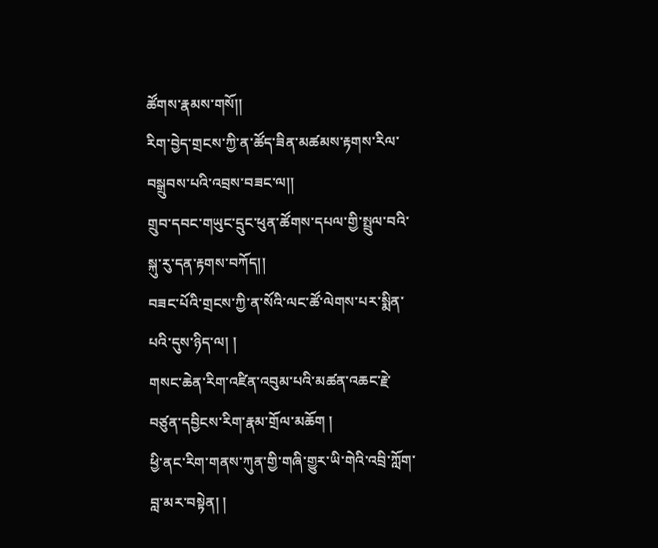ཚོགས་རྣམས་གསོ།།
རིག་བྱེད་གྲངས་ཀྱི་ན་ཚོད་ཟིན་མཚམས་རྟགས་རིལ་བསྒྲུབས་པའི་འབྲས་བཟང་ལ།།
གྲུབ་དབང་གཡུང་དྲུང་ཕུན་ཚོགས་དཔལ་གྱི་སྤྲུལ་བའི་སྐུ་རུ་དན་རྟགས་བཀོད།།
བཟང་པོའི་གྲངས་ཀྱི་ན་སོའི་ལང་ཚོ་ལེགས་པར་སྨིན་པའི་དུས་ཉིད་ལ། །
གསང་ཆེན་རིག་འཛིན་འབུམ་པའི་མཚན་འཆང་རྗེ་བཙུན་དབྱིངས་རིག་རྣམ་གྲོལ་མཆོག །
ཕྱི་ནང་རིག་གནས་ཀུན་གྱི་གཞི་གྱུར་ཡི་གེའི་འབྲི་ཀློག་བླ་མར་བསྟེན། །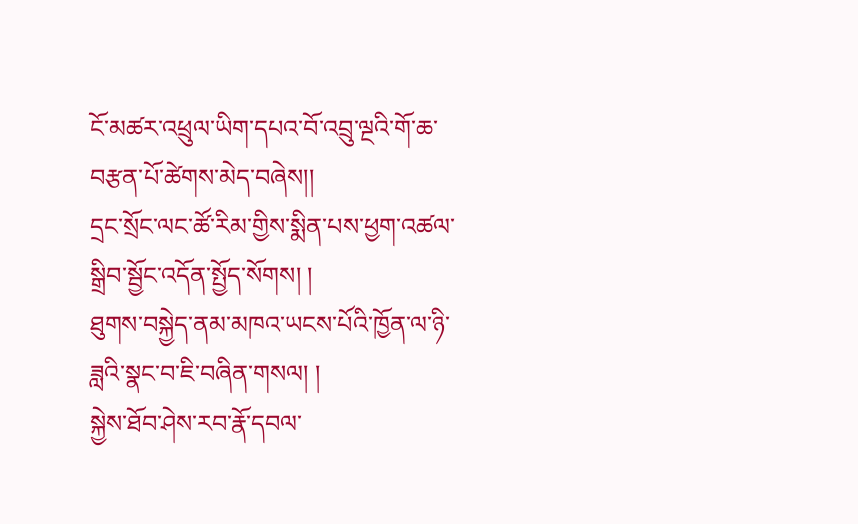ངོ་མཚར་འཕྲུལ་ཡིག་དཔའ་བོ་འབྲུ་ལྔའི་གོ་ཆ་བརྩན་པོ་ཚེགས་མེད་བཞེས།།
དྲང་སྲོང་ལང་ཚོ་རིམ་གྱིས་སྨིན་པས་ཕྱག་འཚལ་སྒྲིབ་སྦྱོང་འདོན་སྤྱོད་སོགས། །
ཐུགས་བསྐྱེད་ནམ་མཁའ་ཡངས་པོའི་ཁྱོན་ལ་ཉི་ཟླའི་སྣང་བ་ཇི་བཞིན་གསལ། །
སྐྱེས་ཐོབ་ཤེས་རབ་རྣོ་དབལ་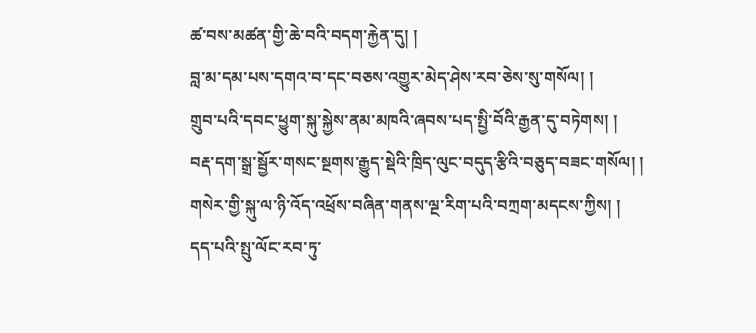ཚ་བས་མཚན་གྱི་ཆེ་བའི་བདག་རྐྱེན་དུ། །
བླ་མ་དམ་པས་དགའ་བ་དང་བཅས་འགྱུར་མེད་ཤེས་རབ་ཅེས་སུ་གསོལ། །
གྲུབ་པའི་དབང་ཕྱུག་སྐུ་སྐྱེས་ནམ་མཁའི་ཞབས་པད་སྤྱི་བོའི་རྒྱན་དུ་བཏེགས། །
བརྡ་དག་སྒྲ་སྦྱོར་གསང་སྔགས་རྒྱུད་སྡེའི་ཁྲིད་ལུང་བདུད་རྩིའི་བཅུད་བཟང་གསོལ། །
གསེར་གྱི་སྐུ་ལ་ཉི་འོད་འཕྲོས་བཞིན་གནས་ལྔ་རིག་པའི་བཀྲག་མདངས་ཀྱིས། །
དད་པའི་སྤུ་ལོང་རབ་ཏུ་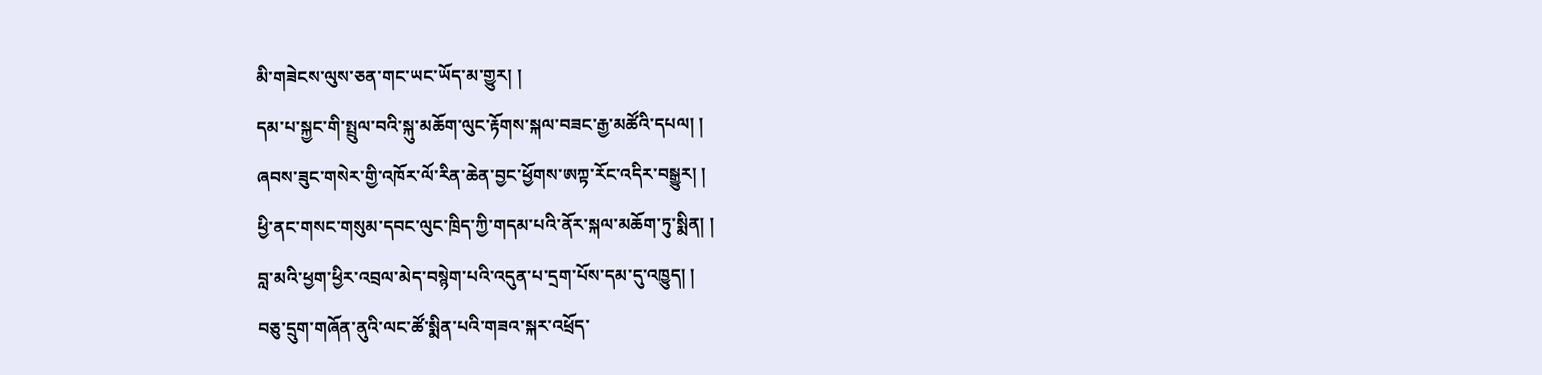མི་གཟེངས་ལུས་ཅན་གང་ཡང་ཡོད་མ་གྱུར། །
དམ་པ་སྐྱང་གི་སྤྲུལ་བའི་སྐུ་མཆོག་ལུང་རྟོགས་སྐལ་བཟང་རྒྱ་མཚོའི་དཔལ། །
ཞབས་ཟུང་གསེར་གྱི་འཁོར་ལོ་རིན་ཆེན་བྱང་ཕྱོགས་ཨཀྟ་རོང་འདིར་བསྒྱུར། །
ཕྱི་ནང་གསང་གསུམ་དབང་ལུང་ཁྲིད་ཀྱི་གདམ་པའི་ནོར་སྐལ་མཆོག་ཏུ་སྨིན། །
བླ་མའི་ཕྱག་ཕྱིར་འབྲལ་མེད་བསྙེག་པའི་འདུན་པ་དྲག་པོས་དམ་དུ་འཁྱུད། །
བཅུ་དྲུག་གཞོན་ནུའི་ལང་ཚོ་སྨིན་པའི་གཟའ་སྐར་འཕྲོད་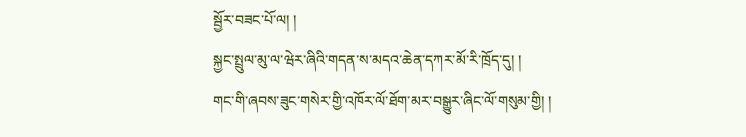སྦྱོར་བཟང་པོ་ལ། །
སྐྱང་སྤྲུལ་མུ་ལ་ཝེར་ཞིའི་གདན་ས་མདའ་ཆེན་དཀར་མོ་རི་ཁྲོད་དུ། །
གང་གི་ཞབས་ཟུང་གསེར་གྱི་འཁོར་ལོ་ཐོག་མར་བསྒྱུར་ཞིང་ལོ་གསུམ་གྱི། །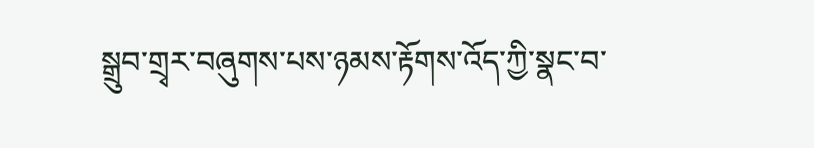སྒྲུབ་གྲྭར་བཞུགས་པས་ཉམས་རྟོགས་འོད་ཀྱི་སྣང་བ་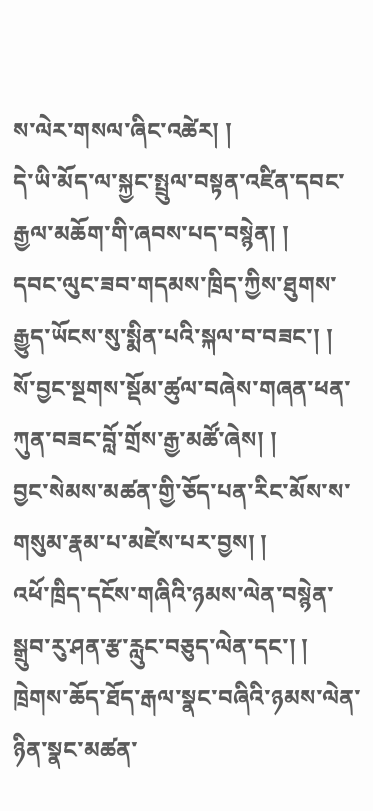ས་ལེར་གསལ་ཞིང་འཚེར། །
དེ་ཡི་མོད་ལ་སྐྱང་སྤྲུལ་བསྟན་འཛིན་དབང་རྒྱལ་མཆོག་གི་ཞབས་པད་བསྙེན། །
དབང་ལུང་ཟབ་གདམས་ཁྲིད་ཀྱིས་ཐུགས་རྒྱུད་ཡོངས་སུ་སྨིན་པའི་སྐལ་བ་བཟང་། །
སོ་བྱང་སྔགས་སྡོམ་ཚུལ་བཞེས་གཞན་ཕན་ཀུན་བཟང་བློ་གྲོས་རྒྱ་མཚོ་ཞེས། །
བྱང་སེམས་མཚན་གྱི་ཅོད་པན་རིང་མོས་ས་གསུམ་རྣམ་པ་མཛེས་པར་བྱས། །
འཕོ་ཁྲིད་དངོས་གཞིའི་ཉམས་ལེན་བསྙེན་སྒྲུབ་རུ་ཤན་རྩ་རླུང་བཅུད་ལེན་དང་། །
ཁྲེགས་ཆོད་ཐོད་རྒལ་སྣང་བཞིའི་ཉམས་ལེན་ཉིན་སྣང་མཚན་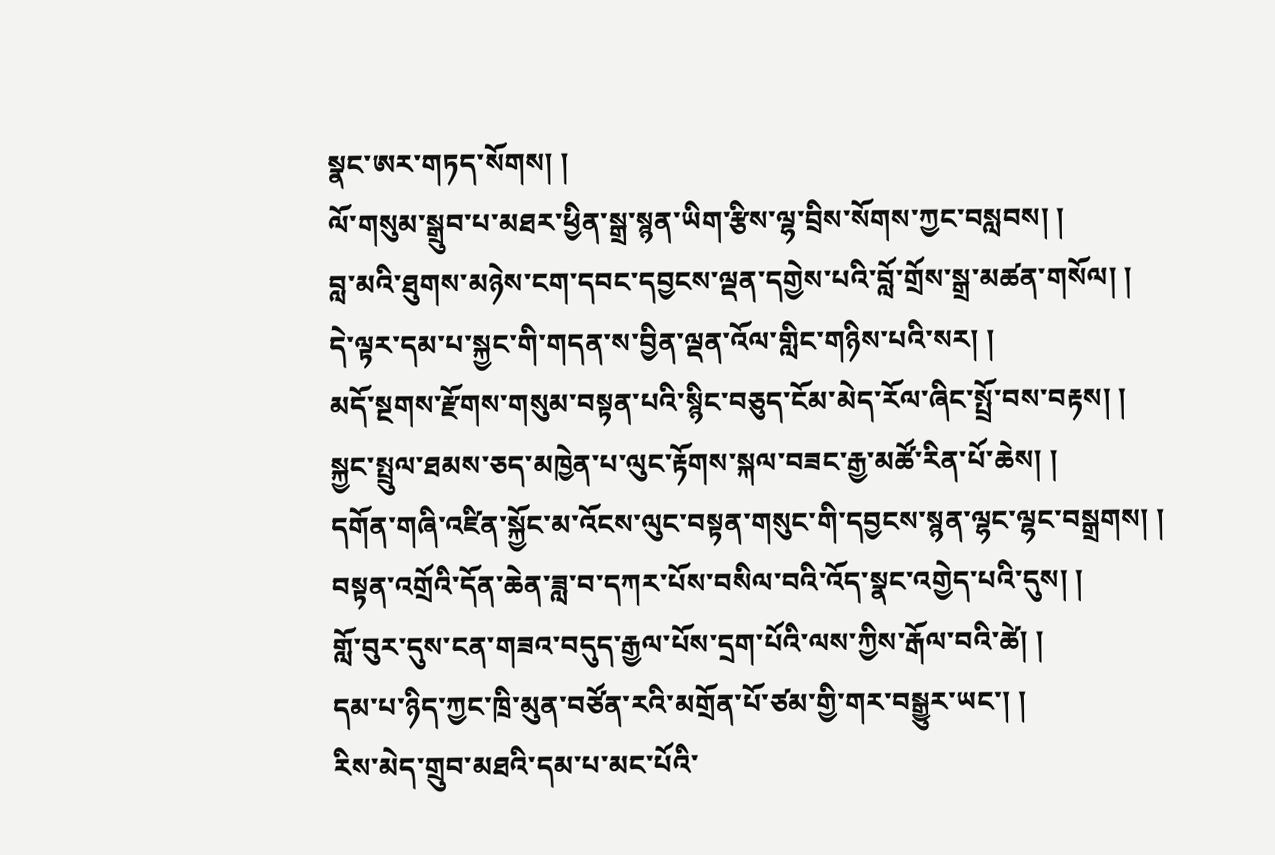སྣང་ཨར་གཏད་སོགས། །
ལོ་གསུམ་སྒྲུབ་པ་མཐར་ཕྱིན་སྒྲ་སྙན་ཡིག་རྩིས་ལྷ་བྲིས་སོགས་ཀྱང་བསླབས། །
བླ་མའི་ཐུགས་མཉེས་ངག་དབང་དབྱངས་ལྡན་དགྱེས་པའི་བློ་གྲོས་སྒྲ་མཚན་གསོལ། །
དེ་ལྟར་དམ་པ་སྐྱང་གི་གདན་ས་བྱིན་ལྡན་འོལ་གླིང་གཉིས་པའི་སར། །
མདོ་སྔགས་རྫོགས་གསུམ་བསྟན་པའི་སྙིང་བཅུད་ངོམ་མེད་རོལ་ཞིང་སྤྲོ་བས་བརྟས། །
སྐྱང་སྤྲུལ་ཐམས་ཅད་མཁྱེན་པ་ལུང་རྟོགས་སྐལ་བཟང་རྒྱ་མཚོ་རིན་པོ་ཆེས། །
དགོན་གཞི་འཛིན་སྐྱོང་མ་འོངས་ལུང་བསྟན་གསུང་གི་དབྱངས་སྙན་ལྷང་ལྷང་བསྒྲགས། །
བསྟན་འགྲོའི་དོན་ཆེན་ཟླ་བ་དཀར་པོས་བསིལ་བའི་འོད་སྣང་འགྱེད་པའི་དུས། །
གློ་བུར་དུས་ངན་གཟའ་བདུད་རྒྱལ་པོས་དྲག་པོའི་ལས་ཀྱིས་རྒོལ་བའི་ཚེ། །
དམ་པ་ཉིད་ཀྱང་ཁྲི་མུན་བཙོན་རའི་མགྲོན་པོ་ཙམ་གྱི་གར་བསྒྱུར་ཡང་། །
རིས་མེད་གྲུབ་མཐའི་དམ་པ་མང་པོའི་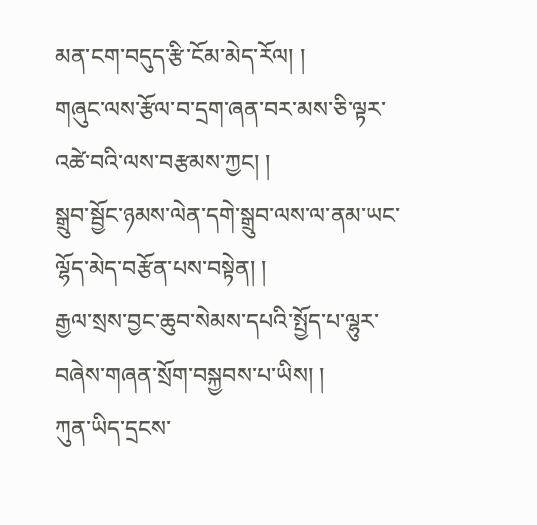མན་ངག་བདུད་རྩི་ངོམ་མེད་རོལ། །
གཞུང་ལས་རྩོལ་བ་དྲག་ཞན་བར་མས་ཅི་ལྟར་འཚེ་བའི་ལས་བརྩམས་ཀྱང། །
སྒྲུབ་སྦྱོང་ཉམས་ལེན་དགེ་སྒྲུབ་ལས་ལ་ནམ་ཡང་ལྷོད་མེད་བརྩོན་པས་བསྟེན། །
རྒྱལ་སྲས་བྱང་ཆུབ་སེམས་དཔའི་སྤྱོད་པ་ལྷུར་བཞེས་གཞན་སྲོག་བསྐྱབས་པ་ཡིས། །
ཀུན་ཡིད་དྲངས་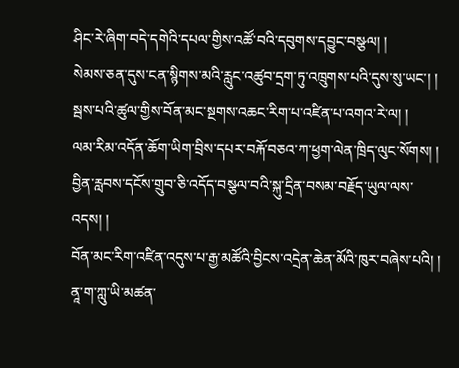ཤིང་རེ་ཞིག་བདེ་དགེའི་དཔལ་གྱིས་འཚོ་བའི་དབུགས་དབྱུང་བསྩལ། །
སེམས་ཅན་དུས་ངན་སྙིགས་མའི་རླུང་འཚུབ་དྲག་ཏུ་འཁྲུགས་པའི་དུས་སུ་ཡང་། །
སྦས་པའི་ཚུལ་གྱིས་བོན་མང་སྔགས་འཆང་རིག་པ་འཛིན་པ་འགའ་རེ་ལ། །
ལམ་རིམ་འདོན་ཆོག་ཡིག་བྲིས་དཔར་བརྐོ་བཅའ་ཀ་ཕྱག་ལེན་ཁྲིད་ལུང་སོགས། །
བྱིན་རླབས་དངོས་གྲུབ་ཅི་འདོད་བསྩལ་བའི་སྐུ་དྲིན་བསམ་བརྗོད་ཡུལ་ལས་འདས། །
བོན་མང་རིག་འཛིན་འདུས་པ་རྒྱ་མཚོའི་བྱིངས་འདྲེན་ཆེན་མོའི་ཁུར་བཞེས་པའི། །
ནཱ་ག་ཀླུ་ཡི་མཚན་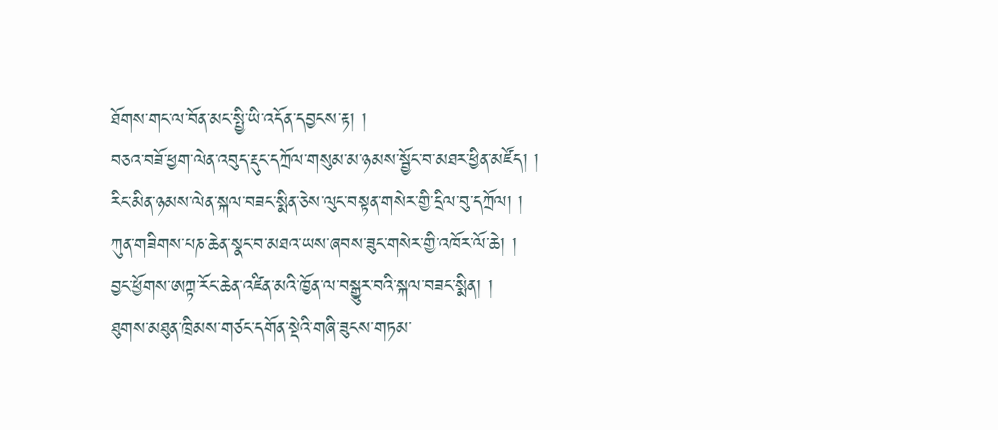ཐོགས་གང་ལ་བོན་མང་སྤྱི་ཡི་འདོན་དབྱངས་རྟ། །
བཅའ་བཟོ་ཕྱག་ལེན་འབུད་རྡུང་དཀྲོལ་གསུམ་མ་ཉམས་སྦྱོང་བ་མཐར་ཕྱིན་མཛོད། །
རིང་མིན་ཉམས་ལེན་སྐལ་བཟང་སྨིན་ཅེས་ལུང་བསྟན་གསེར་གྱི་དྲིལ་བུ་དཀྲོལ། །
ཀུན་གཟིགས་པཎ་ཆེན་སྣང་བ་མཐའ་ཡས་ཞབས་ཟུང་གསེར་གྱི་འཁོར་ལོ་ཆེ། །
བྱང་ཕྱོགས་ཨཀྟ་རོང་ཆེན་འཛིན་མའི་ཁྱོན་ལ་བསྒྱུར་བའི་སྐལ་བཟང་སྨིན། །
ཐུགས་མཐུན་ཁྲིམས་གཙང་དགོན་སྡེའི་གཞི་ཟུངས་གཏམ་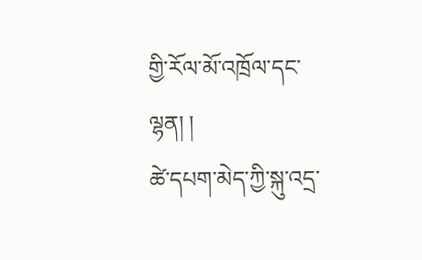གྱི་རོལ་མོ་འཁྲོལ་དང་ལྷན། །
ཚེ་དཔག་མེད་ཀྱི་སྐུ་འདྲ་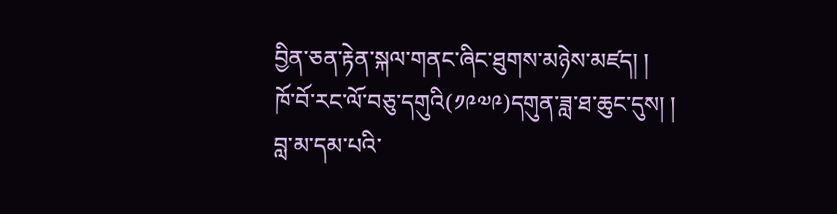བྱིན་ཅན་རྟེན་སྐལ་གནང་ཞིང་ཐུགས་མཉེས་མཛད། །
ཁོ་བོ་རང་ལོ་བཅུ་དགུའི(༡༩༧༩)དགུན་ཟླ་ཐ་ཆུང་དུས། །
བླ་མ་དམ་པའི་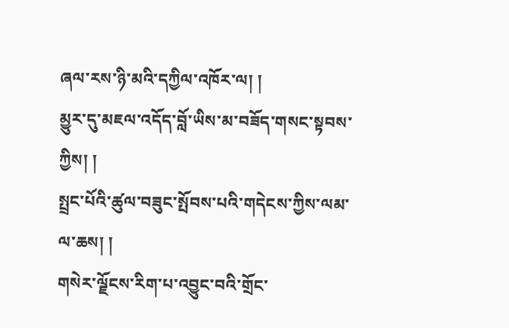ཞལ་རས་ཉི་མའི་དཀྱིལ་འཁོར་ལ། །
མྱུར་དུ་མཇལ་འདོད་བློ་ཡིས་མ་བཟོད་གསང་སྟབས་ཀྱིས། །
སྤྲང་པོའི་ཚུལ་བཟུང་སྤོབས་པའི་གདེངས་ཀྱིས་ལམ་ལ་ཆས། །
གསེར་ལྗོངས་རིག་པ་འབྱུང་བའི་གྲོང་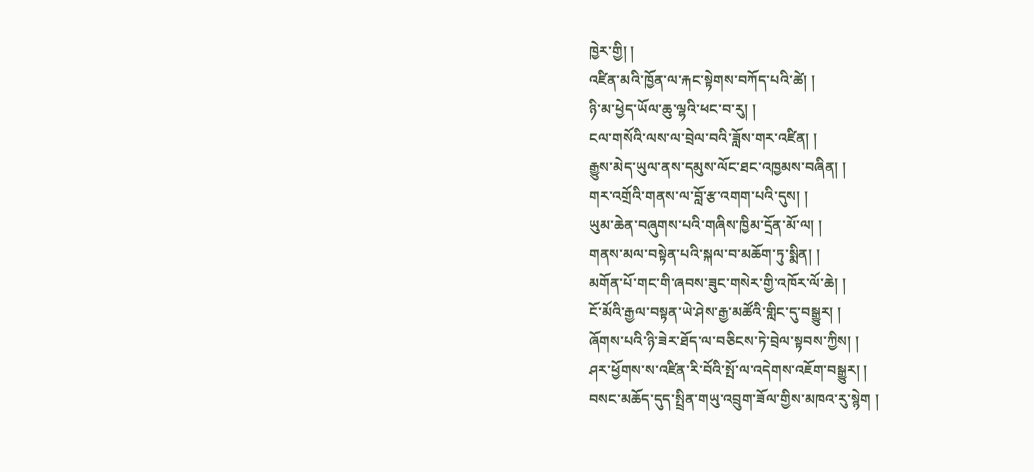ཁྱེར་གྱི། །
འཛིན་མའི་ཁྱོན་ལ་རྐང་སྟེགས་བཀོད་པའི་ཚེ། །
ཉི་མ་ཕྱེད་ཡོལ་ཆུ་ལྷའི་ཕང་བ་རུ། །
ངལ་གསོའི་ལས་ལ་བྲེལ་བའི་ཟློས་གར་འཛིན། །
རྒྱུས་མེད་ཡུལ་ནས་དམུས་ལོང་ཐང་འཁྱམས་བཞིན། །
གར་འགྲོའི་གནས་ལ་བློ་རྩ་འགག་པའི་དུས། །
ཡུམ་ཆེན་བཞུགས་པའི་གཞིས་ཁྱིམ་དྲོན་མོ་ལ། །
གནས་མལ་བསྟེན་པའི་སྐལ་བ་མཆོག་ཏུ་སྨིན། །
མགོན་པོ་གང་གི་ཞབས་ཟུང་གསེར་གྱི་འཁོར་ལོ་ཆེ། །
ངོ་མོའི་རྒྱལ་བསྟན་ཡེ་ཤེས་རྒྱ་མཚོའི་གླིང་དུ་བསྒྱུར། །
ཞོགས་པའི་ཉི་ཟེར་ཐོད་ལ་བཅིངས་ཏེ་བྲེལ་སྟབས་ཀྱིས། །
ཤར་ཕྱོགས་ས་འཛིན་རི་བོའི་སྤོ་ལ་འདེགས་འཇོག་བསྒྱུར། །
བསང་མཆོད་དུད་སྤྲིན་གཡུ་འབྲུག་ཟོལ་གྱིས་མཁའ་རུ་སྙེག །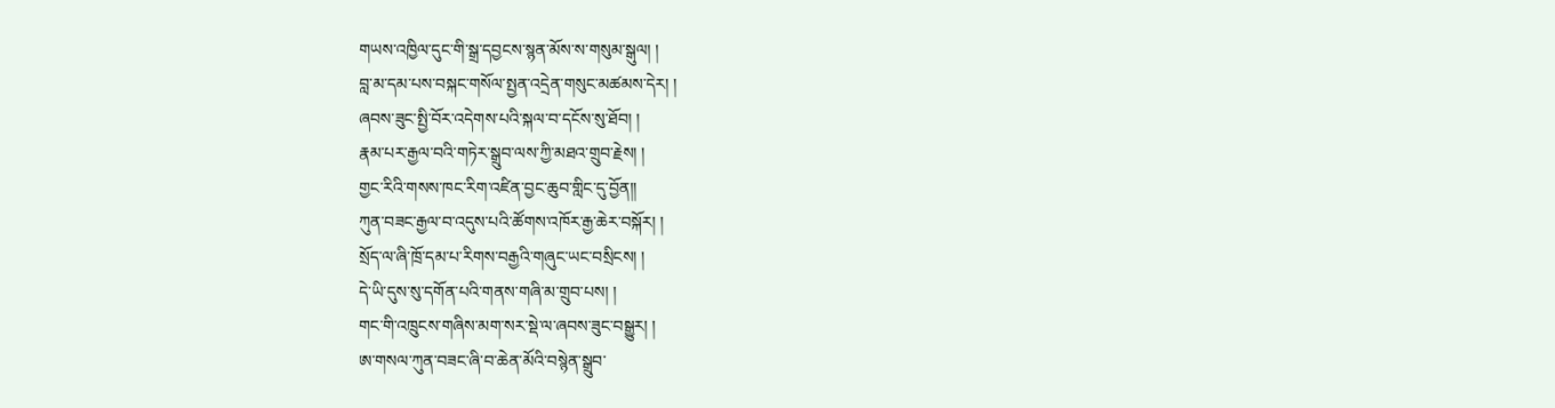གཡས་འཁྱིལ་དུང་གི་སྒྲ་དབྱངས་སྙན་མོས་ས་གསུམ་སྒུལ། །
བླ་མ་དམ་པས་བསྐང་གསོལ་སྤྱན་འདྲེན་གསུང་མཚམས་དེར། །
ཞབས་ཟུང་སྤྱི་བོར་འདེགས་པའི་སྐལ་བ་དངོས་སུ་ཐོབ། །
རྣམ་པར་རྒྱལ་བའི་གཏེར་སྒྲུབ་ལས་ཀྱི་མཐའ་གྲུབ་རྗེས། །
གྱང་རིའི་གསས་ཁང་རིག་འཛིན་བྱང་ཆུབ་གླིང་དུ་བྱོན།།
ཀུན་བཟང་རྒྱལ་བ་འདུས་པའི་ཚོགས་འཁོར་རྒྱ་ཆེར་བསྐོར། །
སྲོད་ལ་ཞི་ཁྲོ་དམ་པ་རིགས་བརྒྱའི་གཞུང་ཡང་བསྲིངས། །
དེ་ཡི་དུས་སུ་དགོན་པའི་གནས་གཞི་མ་གྲུབ་པས། །
གང་གི་འཁྲུངས་གཞིས་མག་སར་སྡེ་ལ་ཞབས་ཟུང་བསྒྱུར། །
ཨ་གསལ་ཀུན་བཟང་ཞི་བ་ཆེན་མོའི་བསྙེན་སྒྲུབ་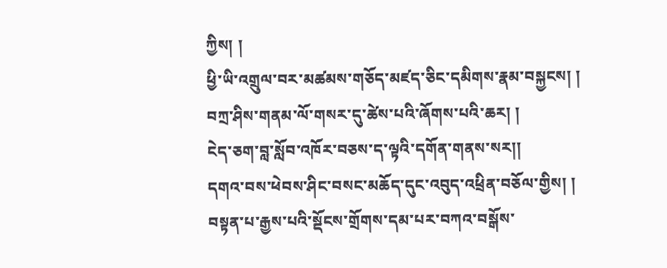ཀྱིས། །
ཕྱི་ཡི་འགྲུལ་བར་མཚམས་གཅོད་མཛད་ཅིང་དམིགས་རྣམ་བསྐྱངས། །
བཀྲ་ཤིས་གནམ་ལོ་གསར་དུ་ཚེས་པའི་ཞོགས་པའི་ཆར། །
ངེད་ཅག་བླ་སློབ་འཁོར་བཅས་ད་ལྟའི་དགོན་གནས་སར།།
དགའ་བས་ཕེབས་ཤིང་བསང་མཆོད་དུང་འབུད་འཕྲིན་བཅོལ་གྱིས། །
བསྟན་པ་རྒྱས་པའི་སྡོངས་གྲོགས་དམ་པར་བཀའ་བསྒོས་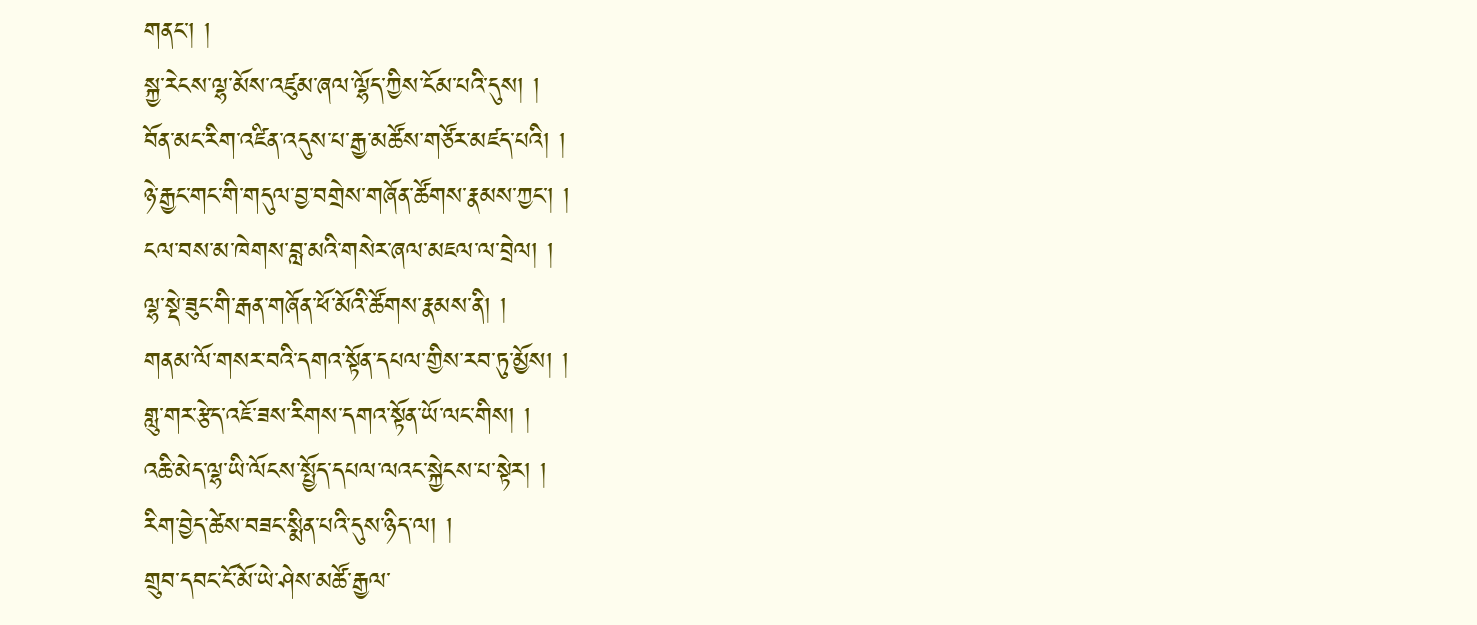གནང་། །
སྐྱ་རེངས་ལྷ་མོས་འཛུམ་ཞལ་ལྷོད་ཀྱིས་ངོམ་པའི་དུས། །
བོན་མང་རིག་འཛིན་འདུས་པ་རྒྱ་མཚོས་གཙོར་མཛད་པའི། །
ཉེ་རྒྱང་གང་གི་གདུལ་བྱ་བགྲེས་གཞོན་ཚོགས་རྣམས་ཀྱང་། །
ངལ་བས་མ་ཁེགས་བླ་མའི་གསེར་ཞལ་མཇལ་ལ་བྲེལ། །
ལྷ་སྡེ་ཟུང་གི་རྒན་གཞོན་ཕོ་མོའི་ཚོགས་རྣམས་ནི། །
གནམ་ལོ་གསར་བའི་དགའ་སྟོན་དཔལ་གྱིས་རབ་ཏུ་མྱོས། །
གླུ་གར་རྩེད་འཇོ་ཟས་རིགས་དགའ་སྟོན་ཡོ་ལང་གིས། །
འཆི་མེད་ལྷ་ཡི་ལོངས་སྤྱོད་དཔལ་ལའང་སྐྱེངས་པ་སྟེར། །
རིག་བྱེད་ཚེས་བཟང་སྨིན་པའི་དུས་ཉིད་ལ། །
གྲུབ་དབང་ངོ་མོ་ཡེ་ཤེས་མཚོ་རྒྱལ་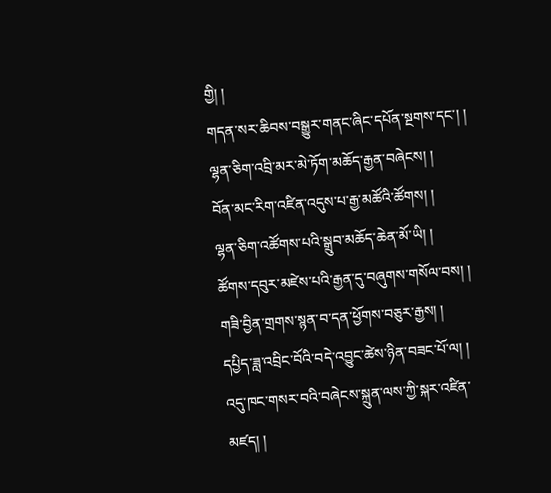གྱི། །
གདན་སར་ཆིབས་བསྒྱུར་གནང་ཞིང་དཔོན་སྔགས་དང་། །
ལྷན་ཅིག་འབྲི་མར་མེ་ཏོག་མཆོད་རྒྱན་བཞེངས། །
བོན་མང་རིག་འཛིན་འདུས་པ་རྒྱ་མཚོའི་ཚོགས། །
ལྷན་ཅིག་འཚོགས་པའི་སྒྲུབ་མཆོད་ཆེན་མོ་ཡི། །
ཚོགས་དབུར་མཛེས་པའི་རྒྱན་དུ་བཞུགས་གསོལ་བས། །
གཟི་བྱིན་གྲགས་སྙན་བ་དན་ཕྱོགས་བཅུར་རྒྱས། །
དཔྱིད་ཟླ་འབྲིང་བོའི་བདེ་འབྱུང་ཚེས་ཉིན་བཟང་པོ་ལ། །
འདུ་ཁང་གསར་བའི་བཞེངས་སྐྲུན་ལས་ཀྱི་སྐར་འཛིན་མཛད། །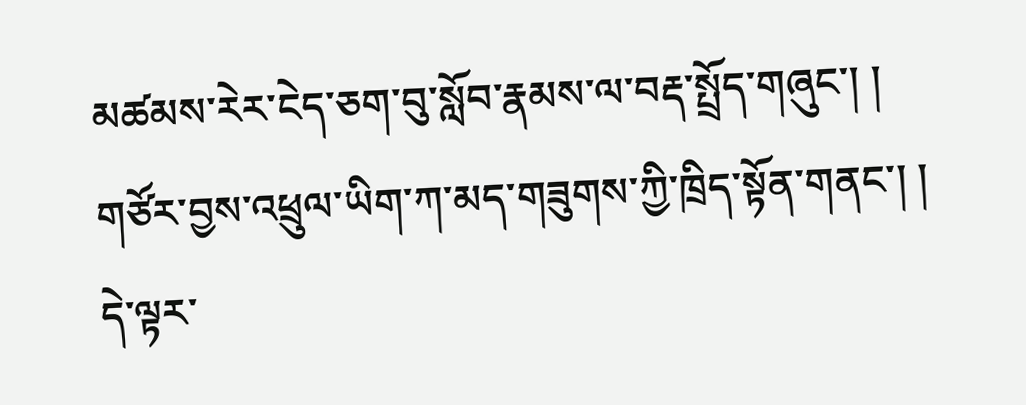མཚམས་རེར་ངེད་ཅག་བུ་སློབ་རྣམས་ལ་བརྡ་སྤྲོད་གཞུང་། །
གཙོར་བྱས་འཕྲུལ་ཡིག་ཀ་མད་གཟུགས་ཀྱི་ཁྲིད་སྟོན་གནང་། །
དེ་ལྟར་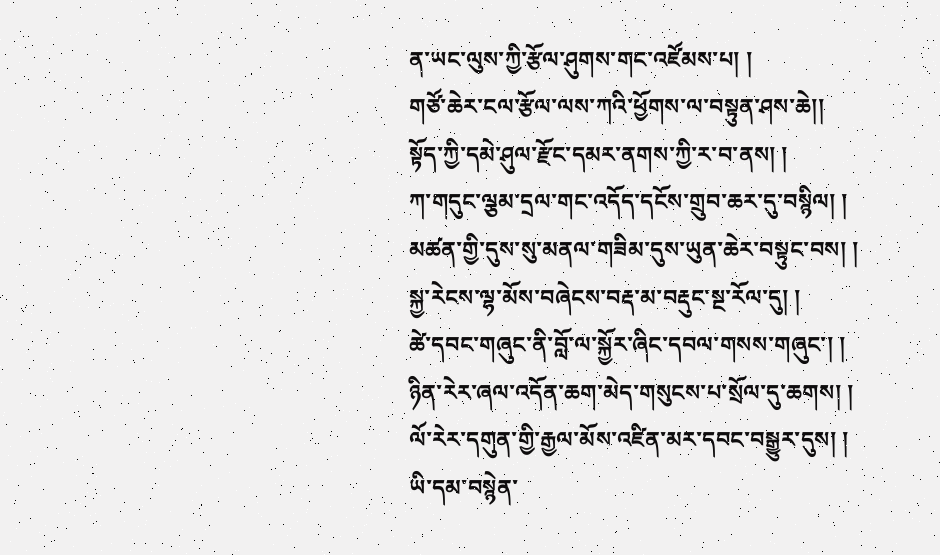ན་ཡང་ལུས་ཀྱི་རྩོལ་ཤུགས་གང་འཛོམས་པ། །
གཙོ་ཆེར་ངལ་རྩོལ་ལས་ཀའི་ཕྱོགས་ལ་བསྟུན་ཤས་ཆེ།།
སྟོད་ཀྱི་དམེ་ཤུལ་རྫོང་དམར་ནགས་ཀྱི་ར་བ་ནས། །
ཀ་གདུང་ལྕམ་དྲལ་གང་འདོད་དངོས་གྲུབ་ཆར་དུ་བསྙིལ། །
མཚན་གྱི་དུས་སུ་མནལ་གཟིམ་དུས་ཡུན་ཆེར་བསྟུང་བས། །
སྐྱ་རེངས་ལྷ་མོས་བཞེངས་བརྡ་མ་བརྡུང་སྔ་རོལ་དུ། །
ཚེ་དབང་གཞུང་ནི་བློ་ལ་སྐྱོར་ཞིང་དབལ་གསས་གཞུང་། །
ཉིན་རེར་ཞལ་འདོན་ཆག་མེད་གསུངས་པ་སྲོལ་དུ་ཆགས། །
ལོ་རེར་དགུན་གྱི་རྒྱལ་མོས་འཛིན་མར་དབང་བསྒྱུར་དུས། །
ཡི་དམ་བསྙེན་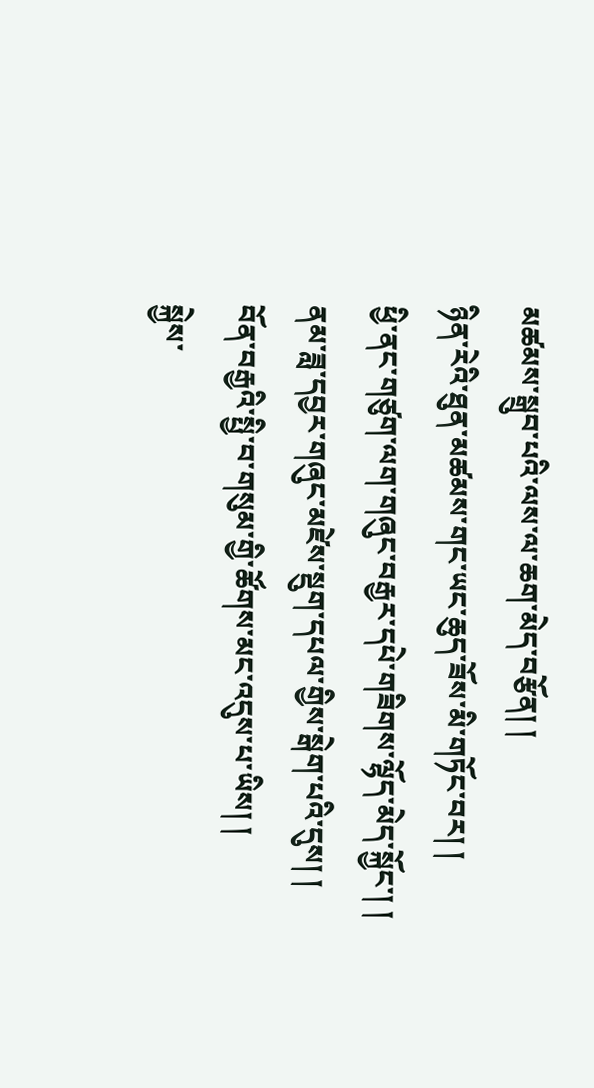མཚམས་སྒྲུབ་པའི་ལས་ལ་ཆག་མེད་བརྩོན། །
ཉིན་རེའི་ཐུན་མཚམས་གང་ཡང་ཆུད་ཟོས་མི་གཏོང་བར། །
ཕྱི་ནང་གཙུག་ལག་གཞུང་བརྒྱར་དཔེ་གཟིགས་ལྷོད་མེད་སྐྱོང་། །
ནམ་ཟླ་དབྱར་གཞུང་མཛེས་སྡུག་དཔལ་གྱིས་སྒེག་པའི་དུས། །
བོན་བརྒྱའི་སྤྱི་བ་གསུམ་གྱི་ཚོགས་མང་འདུས་པ་ཡིས། །
སྐྱེས་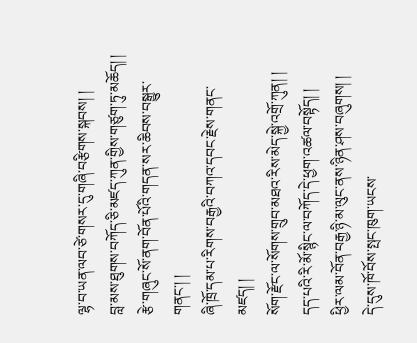ལྷ་བ་ཡན་ལབ་ཙེ་གསར་དུ་གཞི་བརྩིགས་སྐབས། །
བླ་མས་ཐུགས་བཀོད་ཅི་མཛད་ཀུན་གྱིས་གཙུག་ཏུ་མཆོད། །
རྩེ་གཞུང་སོ་ནག་བོན་པོའི་གདན་སར་ཆིབས་བསྒྱུར་གནང་། །
ཞི་ཁྲོ་དམ་པ་རིགས་བརྒྱའི་བཀའ་དབང་རྗེས་གནང་མཛད། །
སོག་རྫོང་ལ་སོགས་གྲུབ་མཐའ་རིས་མེད་སྐྱེ་འགྲོ་ཀུན། །
དད་པའི་རི་མོ་སྙིང་ལ་བཀོད་དེ་ཕྱག་འཚལ་བསྟོད། །
ཕྱིར་ལམ་བོན་བརྒྱ་ཉི་མ་ལུང་ནས་ཉིན་ཤས་བཞུགས། །
དེ་དུས་ཁོ་བོས་སྤང་ཁུག་ཡངས་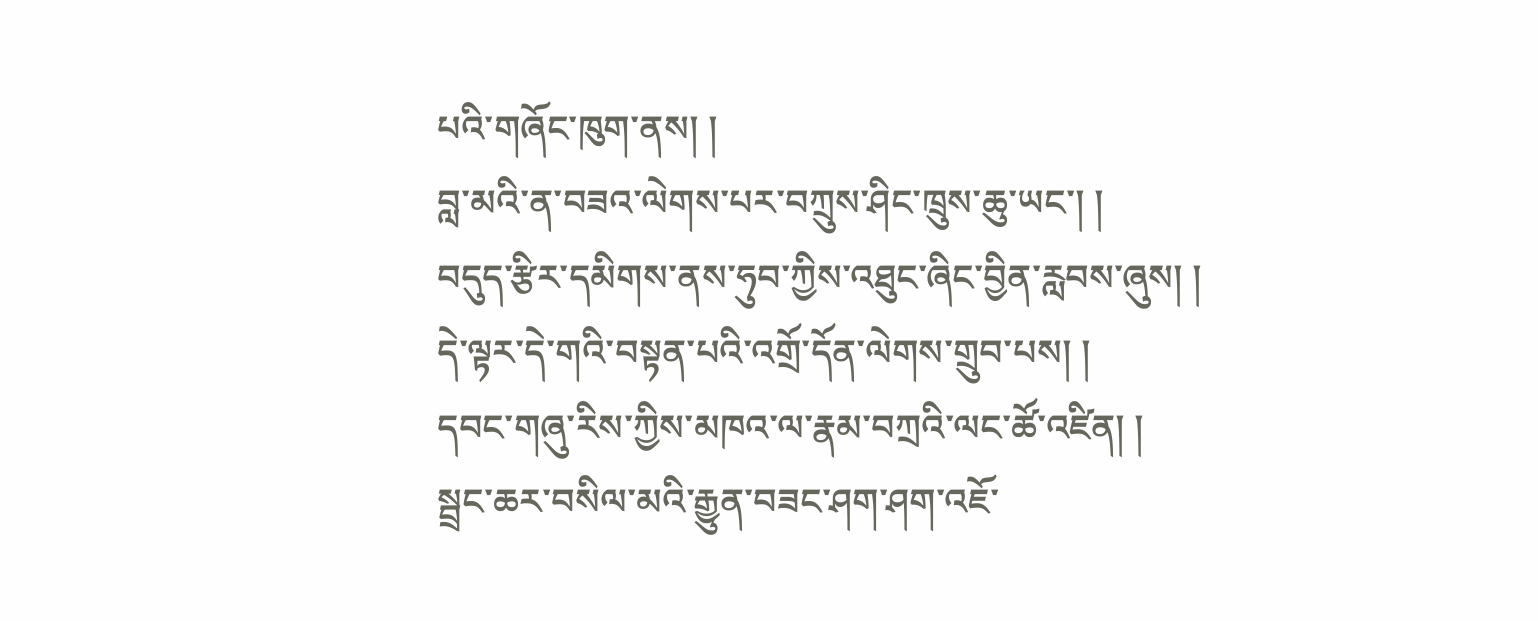པའི་གཞོང་ཁུག་ནས། །
བླ་མའི་ན་བཟའ་ལེགས་པར་བཀྲུས་ཤིང་ཁྲུས་ཆུ་ཡང་། །
བདུད་རྩིར་དམིགས་ནས་ཧུབ་ཀྱིས་འཐུང་ཞིང་བྱིན་རླབས་ཞུས། །
དེ་ལྟར་དེ་གའི་བསྟན་པའི་འགྲོ་དོན་ལེགས་གྲུབ་པས། །
དབང་གཞུ་རིས་ཀྱིས་མཁའ་ལ་རྣམ་བཀྲའི་ལང་ཚོ་འཛིན། །
སྦྲང་ཆར་བསིལ་མའི་རྒྱུན་བཟང་ཤག་ཤག་འཇོ་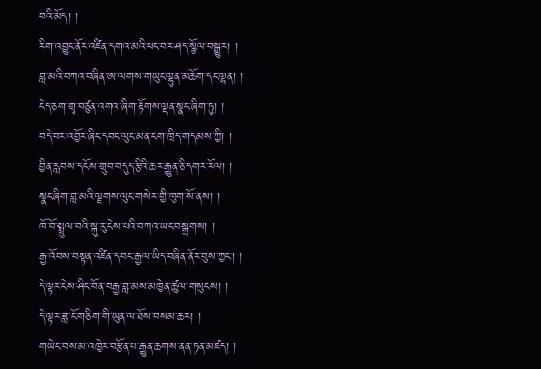བའི་མོད། །
རིག་འབྱུང་ནོར་འཛིན་དགའ་མའི་ཕང་བར་ཤད་སྩོལ་བསྒྱུར། །
བླ་མའི་བཀའ་བཞིན་ཨ་ལགས་གཡུང་ལྷུན་མཆོག་དང་ལྷན། །
ངེད་ཅག་གྲྭ་བཙུན་འགའ་ཞིག་རྟོགས་ལྡན་སྣང་ཞིག་ཏུ། །
བདེ་བར་འབྱོར་ཞིང་དབང་ལུང་མན་ངག་ཁྲིད་གདམས་ཀྱི། །
བྱིན་རླབས་དངོས་གྲུབ་བདུད་རྩིའི་ཆར་རྒྱུན་ཅི་དགར་རོལ། །
སྣང་ཞིག་བླ་མའི་ལྗགས་ལུང་གསེར་གྱི་ཁུག་སོ་ནས། །
ཁོ་བོ་སྤྲུལ་བའི་སྐུ་རུ་ངེས་པའི་བཀའ་ཡང་བསྒྲགས། །
རྒྱ་འོབས་བསྟན་འཛིན་དབང་རྒྱལ་ཡིད་བཞིན་ནོར་བུས་ཀྱང་། །
དེ་ལྟར་ངེས་ཤིང་བོན་བརྒྱ་བླ་མས་མཁྱེན་ཚུལ་གསུངས། །
དེ་ལྟར་ཟླ་ངོ་གཅིག་གི་ཡུན་ལ་ཐོས་བསམ་ཆར། །
གཡེང་བས་མ་འཁྱེར་བརྩོན་པ་རྒྱུན་ཆགས་ནན་ཏན་མཛད། །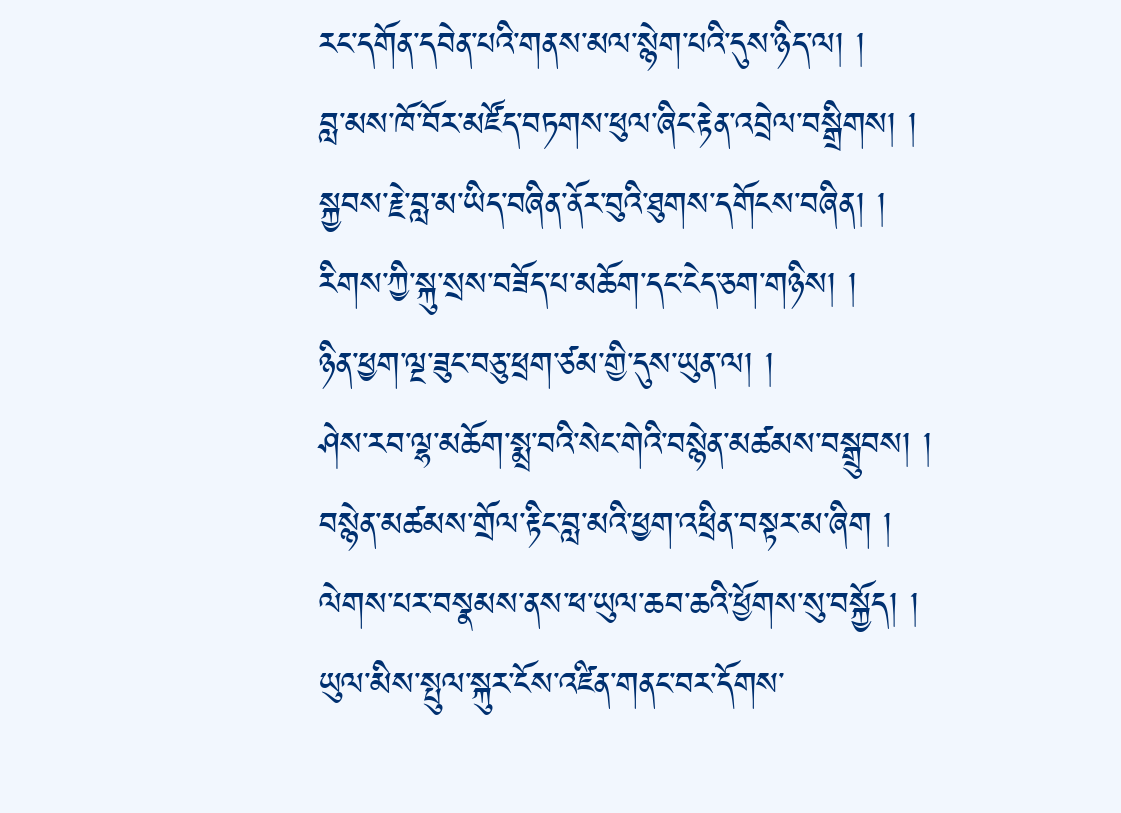རང་དགོན་དབེན་པའི་གནས་མལ་སྙེག་པའི་དུས་ཉིད་ལ། །
བླ་མས་ཁོ་བོར་མཛོད་བཏགས་ཕུལ་ཞིང་རྟེན་འབྲེལ་བསྒྲིགས། །
སྐྱབས་རྗེ་བླ་མ་ཡིད་བཞིན་ནོར་བུའི་ཐུགས་དགོངས་བཞིན། །
རིགས་ཀྱི་སྐུ་སྲས་བཟོད་པ་མཆོག་དང་ངེད་ཅག་གཉིས། །
ཉིན་ཕྱག་ལྔ་ཟུང་བཅུ་ཕྲག་ཙམ་གྱི་དུས་ཡུན་ལ། །
ཤེས་རབ་ལྷ་མཆོག་སྨྲ་བའི་སེང་གེའི་བསྙེན་མཚམས་བསྒྲུབས། །
བསྙེན་མཚམས་གྲོལ་རྟིང་བླ་མའི་ཕྱག་འཕྲིན་བསྟར་མ་ཞིག །
ལེགས་པར་བསྣམས་ནས་ཕ་ཡུལ་ཆབ་ཆའི་ཕྱོགས་སུ་བསྐྱོད། །
ཡུལ་མིས་སྤུལ་སྐུར་ངོས་འཛིན་གནང་བར་དོགས་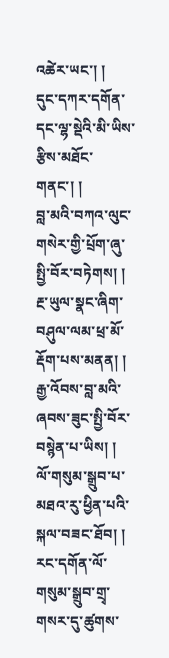འཚེར་ཡང་། །
དུང་དཀར་དགོན་དང་ལྷ་སྡེའི་མི་ཡིས་རྩིས་མཐོང་གནང་། །
བླ་མའི་བཀའ་ལུང་གསེར་གྱི་པྲོག་ཞུ་སྤྱི་བོར་བཏེགས། །
རྔ་ཡུལ་སྣང་ཞིག་བཤུལ་ལམ་ཕྲ་མོ་རྡོག་པས་མནན། །
རྒྱ་འོབས་བླ་མའི་ཞབས་ཟུང་སྤྱི་བོར་བསྙེན་པ་ཡིས། །
ལོ་གསུམ་སྒྲུབ་པ་མཐའ་རུ་ཕྱིན་པའི་སྐལ་བཟང་ཐོབ། །
རང་དགོན་ལོ་གསུམ་སྒྲུབ་གྲྭ་གསར་དུ་ཚུགས་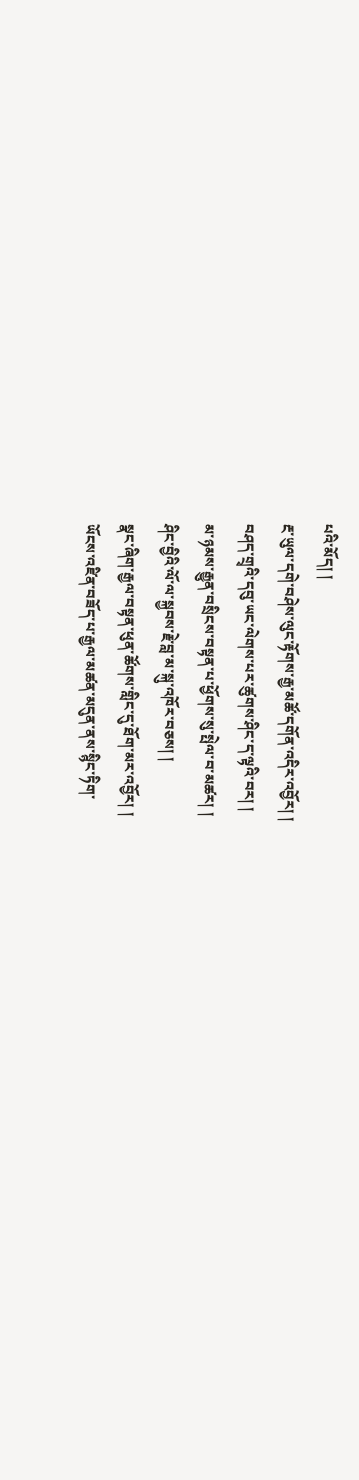པའི་མོད། །
རྔ་ཡུལ་དགེ་བཤེས་ལུང་རྟོགས་རྒྱ་མཚོ་དགོན་འདིར་འབྱོར། །
བཤད་གྲྭའི་དབུ་ཡང་ལེགས་པར་ཚུགས་ཤིང་ད་ལྟའི་བར། །
མ་ཉམས་རྒྱུན་བསྲིངས་བསྟན་པ་ཕྱོགས་སུ་སྤེལ་བ་མཚར། །
ཤིང་བྱིའི་ལོ་ལ་སྐྱབས་རྗེ་བླ་མ་སྐུ་འཁོར་བཅས། །
སྣང་ཞིག་རྒྱལ་བསྟན་ཕུན་ཚོགས་གླིང་དུ་ཐོག་མར་འབྱོར། །
ཡོངས་འཛིན་བཟོད་པ་རྒྱལ་མཚན་མདུན་ནས་སྙིང་ཏིག་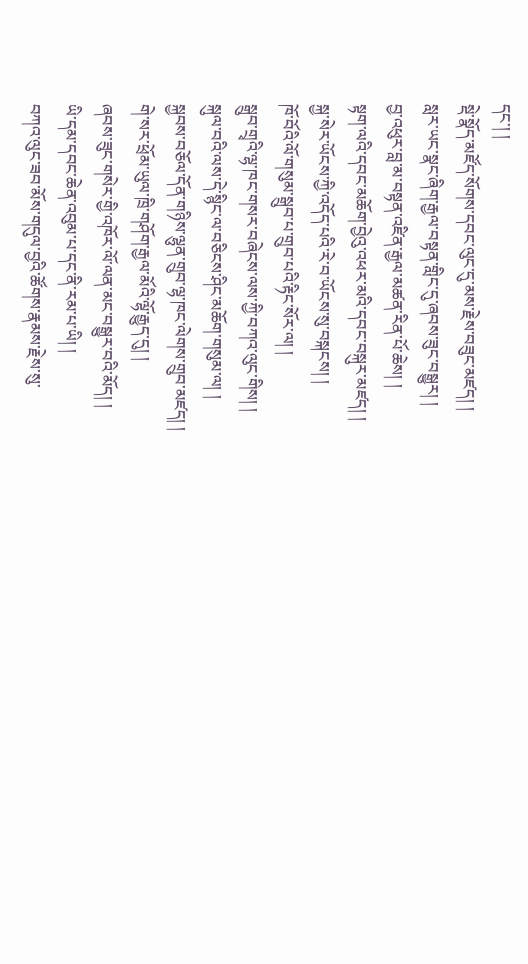དང་། །
སྡེ་སྣོད་མཛོད་སོགས་དབང་ལུང་དུ་མས་རྗེས་བཟུང་མཛད། །
སླར་ཡང་སྣང་ཞིག་རྒྱལ་བསྟན་གླིང་དུ་ཞབས་ཟུང་བསྒྱུར། །
བྱ་འཕུར་བླ་མ་བསྟན་འཛིན་རྒྱལ་མཚན་རིན་པོ་ཆེས། །
སྟག་ལའི་དབང་མཆོག་བྱེའུ་འཕར་མའི་དབང་བསྐུར་མཛད། །
སྐྱ་སེར་ཡོངས་ཀྱི་འདོད་པའི་རེ་བ་ཡོངས་སུ་བསྐངས། །
ཁོ་བོའི་ལོ་གསུམ་སྒྲུབ་པ་གྲུབ་པའི་རྟིང་སོར་ལ། །
སྒྲུབ་གྲྭའི་ལྷ་ཁང་གསར་བཞེངས་ལས་ཀྱི་བཀའ་ལུང་གིས། །
སྐུལ་བའི་ལས་དེ་སྙིང་ལ་བཅིངས་ཤིང་མཆོག་གསུམ་ལ། །
སྐྱབས་བཅོལ་དོན་གཉིས་ལྷུན་གྲུབ་ལྷ་ཁང་ལེགས་གྲུབ་མཛད། །
གེ་སར་ཕྲོམ་ཡུལ་ཁྲི་གཤོག་རྒྱལ་མོའི་ལྷོ་རྒྱུད་དུ། །
ཞབས་ཟུང་གསེར་གྱི་འཁོར་ལོ་ལན་མང་བསྒྱུར་བའི་མོད། །
ཡི་དམ་དབང་ཆེན་འབུམ་པ་དང་ནི་རམ་པ་ཡི། །
བཀའ་ལུང་ཟབ་མོས་གདུལ་བྱའི་ཚོགས་རྣམས་རྗེས་སུ་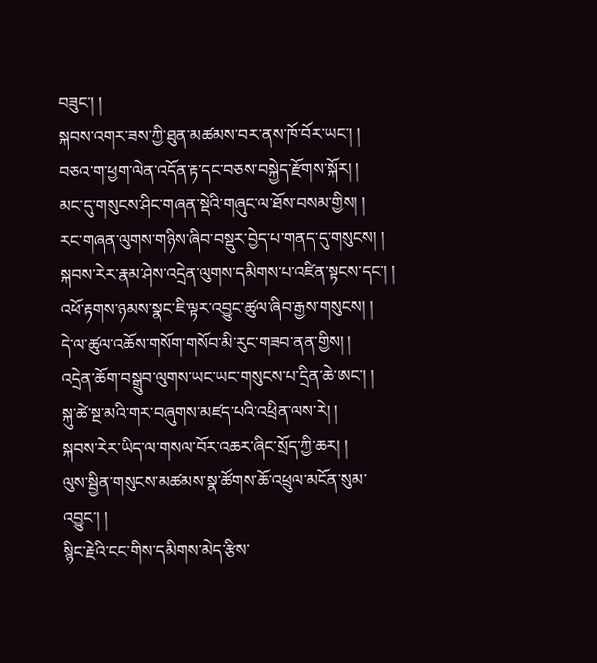བཟུང་། །
སྐབས་འགར་ཟས་ཀྱི་ཐུན་མཚམས་བར་ནས་ཁོ་བོར་ཡང་། །
བཅའ་ག་ཕྱག་ལེན་འདོན་རྟ་དང་བཅས་བསྐྱེད་རྫོགས་སྐོར། །
མང་དུ་གསུངས་ཤིང་གཞན་སྡེའི་གཞུང་ལ་ཐོས་བསམ་གྱིས། །
རང་གཞན་ལུགས་གཉིས་ཞིབ་བསྡུར་བྱེད་པ་གནད་དུ་གསུངས། །
སྐབས་རེར་རྣམ་ཤེས་འདྲེན་ལུགས་དམིགས་པ་འཛིན་སྟངས་དང་། །
འཕོ་རྟགས་ཉམས་སྣང་ཇི་ལྟར་འབྱུང་ཚུལ་ཞིབ་རྒྱས་གསུངས། །
དེ་ལ་ཚུལ་འཆོས་གསོག་གསོབ་མི་རུང་གཟབ་ནན་གྱིས། །
འདྲེན་ཆོག་བསྒྲུབ་ལུགས་ཡང་ཡང་གསུངས་པ་དྲིན་ཆེ་ཨང་། །
སྐུ་ཚེ་སྔ་མའི་གར་བཞུགས་མཛད་པའི་འཕྲིན་ལས་རེ། །
སྐབས་རེར་ཡིད་ལ་གསལ་བོར་འཆར་ཞིང་སྲོད་ཀྱི་ཆར། །
ལུས་སྦྱིན་གསུངས་མཚམས་སྣ་ཚོགས་ཆོ་འཕྲུལ་མངོན་སུམ་འབྱུང་། །
སྙིང་རྗེའི་ངང་གིས་དམིགས་མེད་རྩིས་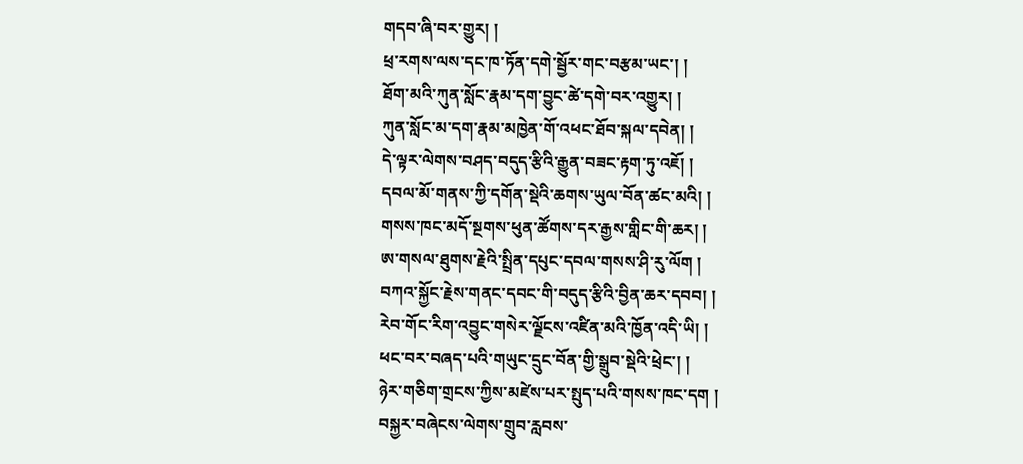གདབ་ཞི་བར་གྱུར། །
ཕྲ་རགས་ལས་དང་ཁ་ཏོན་དགེ་སྦྱོར་གང་བརྩམ་ཡང་། །
ཐོག་མའི་ཀུན་སློང་རྣམ་དག་བྱུང་ཚེ་དགེ་བར་འགྱུར། །
ཀུན་སློང་མ་དག་རྣམ་མཁྱེན་གོ་འཕང་ཐོབ་སྐལ་དབེན། །
དེ་ལྟར་ལེགས་བཤད་བདུད་རྩིའི་རྒྱུན་བཟང་རྟག་ཏུ་འཇོ། །
དབལ་མོ་གནས་ཀྱི་དགོན་སྡེའི་ཆགས་ཡུལ་བོན་ཚང་མའི། །
གསས་ཁང་མདོ་སྔགས་ཕུན་ཚོགས་དར་རྒྱས་གླིང་གི་ཆར། །
ཨ་གསལ་ཐུགས་རྗེའི་སྤྲིན་དཔུང་དབལ་གསས་ཤི་རུ་ལོག །
བཀའ་སྐྱོང་རྗེས་གནང་དབང་གི་བདུད་རྩིའི་བྱིན་ཆར་དབབ། །
རེབ་གོང་རིག་འབྱུང་གསེར་ལྗོངས་འཛིན་མའི་ཁྱོན་འདི་ཡི། །
ཕང་བར་བཞད་པའི་གཡུང་དྲུང་བོན་གྱི་སྒྲུབ་སྡེའི་ཕྲེང་། །
ཉེར་གཅིག་གྲངས་ཀྱིས་མཛེས་པར་སྤུད་པའི་གསས་ཁང་དག །
བསྐྱར་བཞེངས་ལེགས་གྲུབ་རླབས་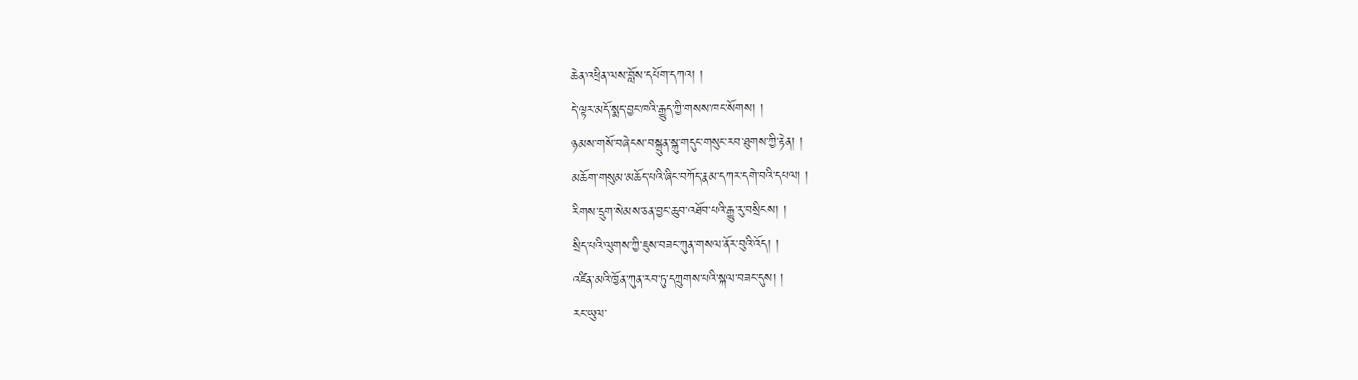ཆེན་འཕྲིན་ལས་བློས་དཔོག་དཀའ། །
དེ་ལྟར་མདོ་སྨད་བྱང་ཁའི་རྒྱུད་ཀྱི་གསས་ཁང་སོགས། །
ཉམས་གསོ་བཞེངས་བསྐྲུན་སྐུ་གདུང་གསུང་རབ་ཐུགས་ཀྱི་རྟེན། །
མཆོག་གསུམ་མཆོད་པའི་ཞིང་བཀོད་རྣམ་དཀར་དགེ་བའི་དཔལ། །
རིགས་དྲུག་སེམས་ཅན་བྱང་ཆུབ་འཐོབ་པའི་རྒྱུ་རུ་བསྲིངས། །
སྲིད་པའི་ལུགས་ཀྱི་ཇུས་བཟང་ཀུན་གསལ་ནོར་བུའི་འོད། །
འཛིན་མའི་ཁྱོན་ཀུན་རབ་ཏུ་དཀྲུགས་པའི་སྐལ་བཟང་དུས། །
རང་ཡུལ་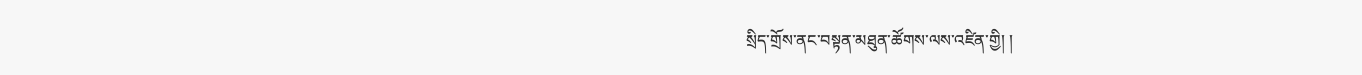སྲིད་གྲོས་ནང་བསྟན་མཐུན་ཚོགས་ལས་འཛིན་གྱི། །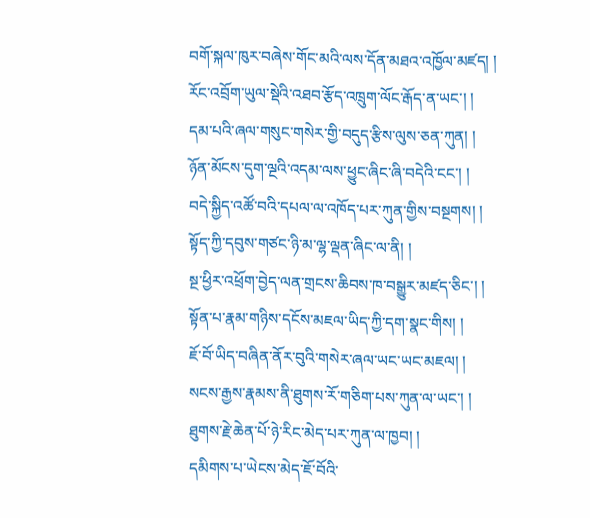བགོ་སྐལ་ཁུར་བཞེས་གོང་མའི་ལས་དོན་མཐའ་འཁྱོལ་མཛད། །
རོང་འབྲོག་ཡུལ་སྡེའི་འཐབ་རྩོད་འཁྲུག་ལོང་རྒོད་ན་ཡང་། །
དམ་པའི་ཞལ་གསུང་གསེར་གྱི་བདུད་རྩིས་ལུས་ཅན་ཀུན། །
ཉོན་མོངས་དུག་ལྔའི་འདམ་ལས་ཕྱུང་ཞིང་ཞི་བདེའི་ངང་། །
བདེ་སྐྱིད་འཚོ་བའི་དཔལ་ལ་འཁོད་པར་ཀུན་གྱིས་བསྔགས། །
སྟོད་ཀྱི་དབུས་གཙང་ཉི་མ་ལྷ་ལྡན་ཞིང་ལ་ནི། །
སྔ་ཕྱིར་འཕྲོག་བྱེད་ལན་གྲངས་ཆིབས་ཁ་བསྒྱུར་མཛད་ཅིང་། །
སྟོན་པ་རྣམ་གཉིས་དངོས་མཇལ་ཡིད་ཀྱི་དག་སྣང་གིས། །
ཇོ་བོ་ཡིད་བཞིན་ནོར་བུའི་གསེར་ཞལ་ཡང་ཡང་མཇལ། །
སངས་རྒྱས་རྣམས་ནི་ཐུགས་རོ་གཅིག་པས་ཀུན་ལ་ཡང་། །
ཐུགས་རྗེ་ཆེན་པོ་ཉེ་རིང་མེད་པར་ཀུན་ལ་ཁྱབ། །
དམིགས་པ་ཡེངས་མེད་ཇོ་བོའི་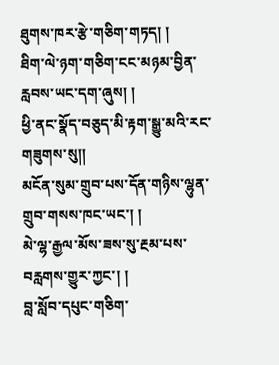ཐུགས་ཁར་རྩེ་གཅིག་གཏད། །
ཐིག་ལེ་ཉག་གཅིག་ངང་མཉམ་བྱིན་རླབས་ཡང་དག་ཞུས། །
ཕྱི་ནང་སྣོད་བཅུད་མི་རྟག་སྒྱུ་མའི་རང་གཟུགས་སུ།།
མངོན་སུམ་གྲུབ་པས་དོན་གཉིས་ལྷུན་གྲུབ་གསས་ཁང་ཡང་། །
མེ་ལྷ་རྒྱལ་མོས་ཟས་སུ་རྔམ་པས་བརླགས་གྱུར་ཀྱང་། །
བླ་སློབ་དཔུང་གཅིག་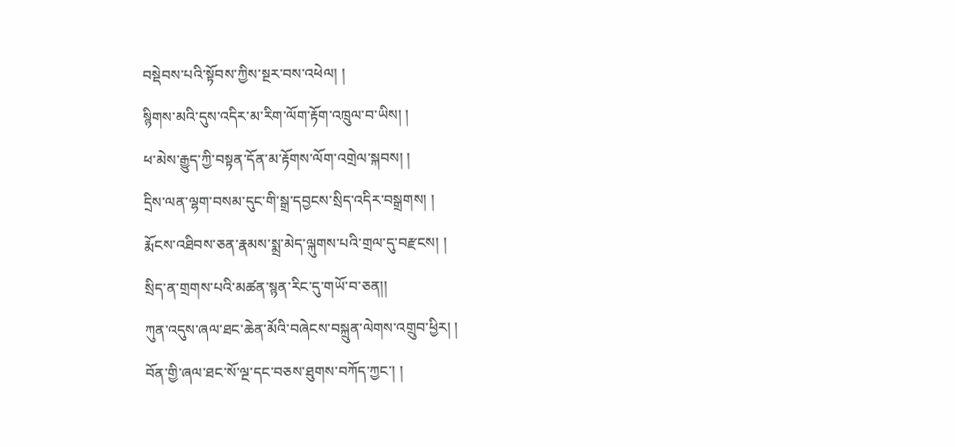བསྡེབས་པའི་སྟོབས་ཀྱིས་སྔར་བས་འཕེལ། །
སྙིགས་མའི་དུས་འདིར་མ་རིག་ལོག་རྟོག་འཁྲུལ་བ་ཡིས། །
ཕ་མེས་རྒྱུད་ཀྱི་བསྟན་དོན་མ་རྟོགས་ལོག་འགྲེལ་སྐབས། །
དྲིས་ལན་ལྷག་བསམ་དུང་གི་སྒྲ་དབྱངས་སྲིད་འདིར་བསྒྲགས། །
རྨོངས་འཐིབས་ཅན་རྣམས་སྨྲ་མེད་ལྐུགས་པའི་གྲལ་དུ་བརྫངས། །
སྲིད་ན་གྲགས་པའི་མཚན་སྙན་རིང་དུ་གཡོ་བ་ཅན།།
ཀུན་འདུས་ཞལ་ཐང་ཆེན་མོའི་བཞེངས་བསྐྲུན་ལེགས་འགྲུབ་ཕྱིར། །
བོན་གྱི་ཞལ་ཐང་སོ་ལྔ་དང་བཅས་ཐུགས་བཀོད་ཀྱང་། །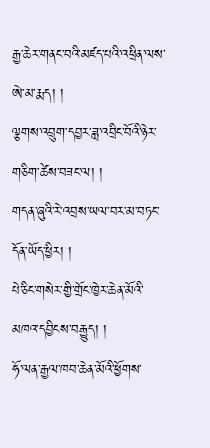རྒྱ་ཆེར་གནང་བའི་མཛད་པའི་འཕྲིན་ལས་ཨེ་མ་རྨད། །
ལྕགས་འབྲུག་དབྱར་ཟླ་འབྲིང་བོའི་ཉེར་གཅིག་ཚེས་བཟང་ལ། །
གདན་ཞུའི་རེ་འབྲས་ཡལ་བར་མ་བཏང་དོན་ཡོད་ཕྱིར། །
པེ་ཅིང་གསེར་གྱི་གྲོང་ཁྱེར་ཆེན་མོའི་མཁའ་དབྱིངས་བརྒྱུད། །
ཧོ་ལན་རྒྱལ་ཁབ་ཆེན་མོའི་ཕྱོགས་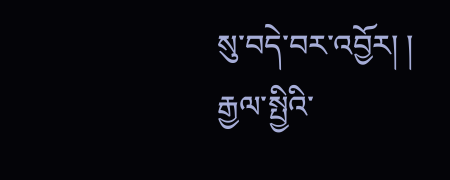སུ་བདེ་བར་འབྱོར། །
རྒྱལ་སྤྱིའི་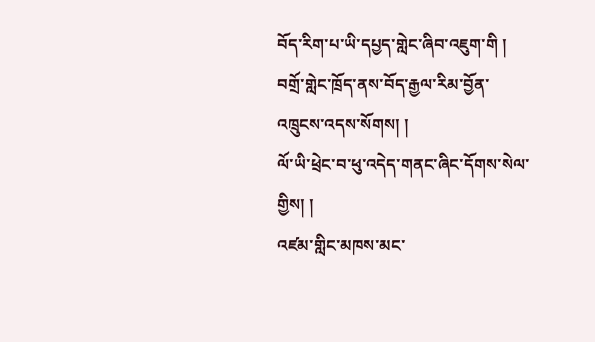བོད་རིག་པ་ཡི་དཔྱད་གླེང་ཞིབ་འཇུག་གི །
བགྲོ་གླེང་ཁྲོད་ནས་བོད་རྒྱལ་རིམ་བྱོན་འཁྲུངས་འདས་སོགས། །
ལོ་ཡི་ཕྲེང་བ་ཕུ་འདེད་གནང་ཞིང་དོགས་སེལ་གྱིས། །
འཛམ་གླིང་མཁས་མང་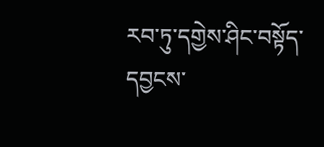རབ་ཏུ་དགྱེས་ཤིང་བསྟོད་དབྱངས་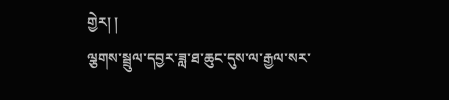གྱེར། །
ལྕགས་སྦྲུལ་དབྱར་ཟླ་ཐ་ཆུང་དུས་ལ་རྒྱལ་སར་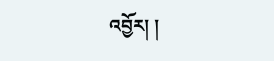འབྱོར། །